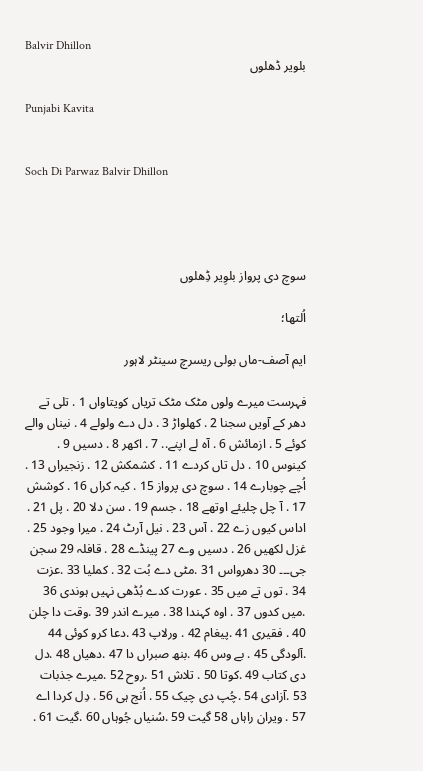Balvir Dhillon
بلویر ڈھلوں

Punjabi Kavita


Soch Di Parwaz Balvir Dhillon




سوچ دی پرواز بلوِیر ڈِھلوں

اُلتھا؛

ایم آصف-ماں بولی ریسرچ سینٹر لاہور

فہرست میرے ولوں مٹک مٹک تریاں کویتاواں 1 . تلی تے دھر کے آویں سجنا 2 . کھلواڑ 3 . دل دے ولولے 4 . نیناں والے کوئے 5 . ازمائش 6 . آہ لے اپنے.. 7 . اکھر 8 . دسیں 9 . کینوس 10 . دل تاں کردے 11 . کشمکش 12 . زنجیراں 13 . اُچے چوبارے 14 . سوچ دی پرواز 15 . کیہ کراں 16 . کوشش 17 . آ چل چلیئے اوتھے 18 . جسم 19 . سن دلا 20 . پل 21 . اداس کیوں زے 22 . آس 23 . نیل آرٹ 24 . میرا وجود 25 . غزل لکھیں 26 . دسیں وے 27 پینڈے 28 . قافلہ 29 سجن جی۔۔۔ 30 دھرواس 31 .مٹی دے بُت 32 . کملیا 33 .عزت 34 . توں تے میں 35 . عورت کدے بُڈھی نہیں ہوندی 36 .میں کدوں 37 . اوہ کہندا 38 . میرے اندر 39 .وقت دا چلن 40 . فقیری 41 .پیغام 42 . ورلاپ 43 .دعا کرو کوئی 44 .آلودگی 45 . بے وس 46 .بنھ صبراں دا 47 .دھیاں 48 .دل دی کتاب 49 .کوتا 50 . تلاش 51 .روح 52 .میرے جذبات 53 .آزادی 54 .چُپ دی چیک 55 . اُنج ہی 56 . دِل کردا اے 57 . ویران راہاں 58 گیت 59 .سُنیاں جُوہاں 60 .گیت 61 .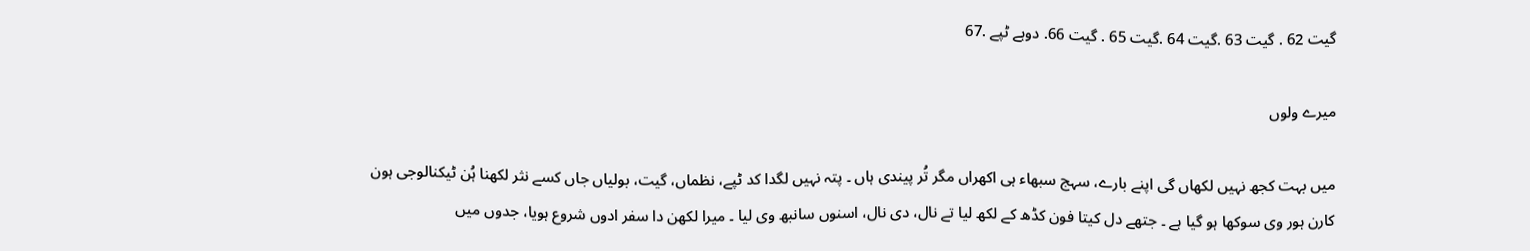گیت 62 . گیت 63 .گیت 64 .گیت 65 . گیت 66. دوہے ٹپے .67

میرے ولوں

میں بہت کجھ نہیں لکھاں گی اپنے بارے، سہج سبھاء ہی اکھراں مگر تُر پیندی ہاں ۔ پتہ نہیں لگدا کد ٹپے، نظماں، گیت، بولیاں جاں کسے نثر لکھنا ہُن ٹیکنالوجی ہون کارن ہور وی سوکھا ہو گیا ہے ۔ جتھے دل کیتا فون کڈھ کے لکھ لیا تے نال، دی نال، اسنوں سانبھ وی لیا ۔ میرا لکھن دا سفر ادوں شروع ہویا، جدوں میں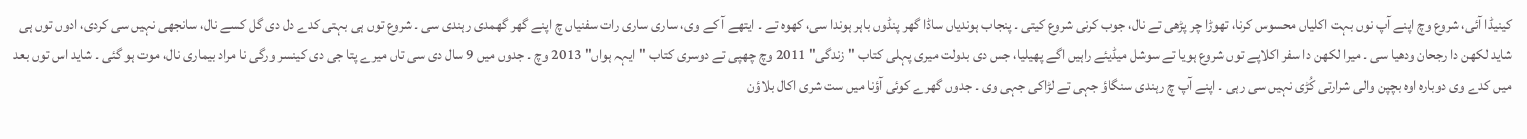کینیڈا آئی، شروع وچ اپنے آپ نوں بہت اکلیاں محسوس کرنا، تھوڑا چر پڑھی تے نال، جوب کرنی شروع کیتی ۔ پنجاب ہوندیاں ساڈا گھر پنڈوں باہر ہوندا سی، کھوہ تے ۔ ایتھے آ کے وی، ساری ساری رات سفنیاں چ اپنے گھر گھمدی رہندی سی ۔ شروع توں ہی بہتی کدے دل دی گل کسے نال، سانجھی نہیں سی کردی، ادوں توں ہی شاید لکھن دا رجحان ودھیا سی ۔ میرا لکھن دا سفر اکلاپے توں شروع ہویا تے سوشل میڈیئے راہیں اگے پھیلیا، جس دی بدولت میری پہلی کتاب "زندگی" 2011 وچ چھپی تے دوسری کتاب "ایہہ ہواں" 2013 وچ ۔ جدوں میں 9 سال دی سی تاں میرے پتا جی دی کینسر ورگی نا مراد بیماری نال، موت ہو گئی ۔ شاید اس توں بعد میں کدے وی دوبارہ اوہ بچپن والی شرارتی کُڑی نہیں سی رہی ۔ اپنے آپ چ رہندی سنگاؤ جہی تے لڑاکی جہی وی ۔ جدوں گھرے کوئی آؤنا میں ست شری اکال بلاؤن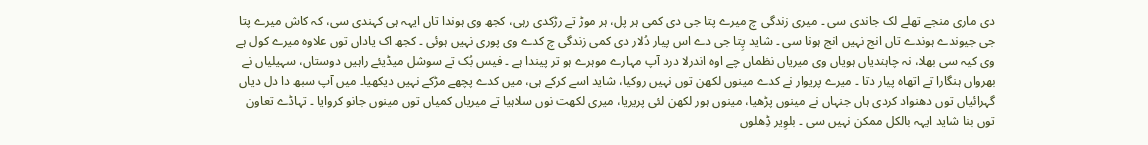دی ماری منجے تھلے لک جاندی سی ۔ میری زندگی چ میرے پتا جی دی کمی ہر پل، ہر موڑ تے رڑکدی رہی، کجھ وی ہوندا تاں ایہہ ہی کہندی سی، کہ کاش میرے پتا جی جیوندے ہوندے تاں انج نہیں انج ہونا سی ۔ شاید پِتا جی دے اس پیار دُلار دی کمی زندگی چ کدے وی پوری نہیں ہوئی ۔ کجھ اک یاداں توں علاوہ میرے کول ہے وی کیہ سی بھلا، نہ چاہندیاں ہویاں وی میریاں نظماں چے اوہ اندرلا درد آپ مہارے موہرے ہو تر پیندا ہے ۔ فیس بُک تے سوشل میڈیئے راہیں دوستاں، سہیلیاں نے بھرواں ہنگارا تے اتھاہ پیار دتا ۔ میرے پریوار نے کدے مینوں لکھن توں نہیں روکیا، شاید اسے کرکے ہی، میں کدے پچھے مڑکے نہیں دیکھیا۔ میں آپ سبھ دا دل دیاں گہرائیاں توں دھنواد کردی ہاں جنہاں نے مینوں پڑھیا، مینوں ہور لکھن لئی پریریا، میری لکھت نوں سلاہیا تے میریاں کمیاں توں مینوں جانو کروایا ۔ تہاڈے تعاون توں بنا شاید ایہہ بالکل ممکن نہیں سی ۔ بلوِیر ڈِھلوں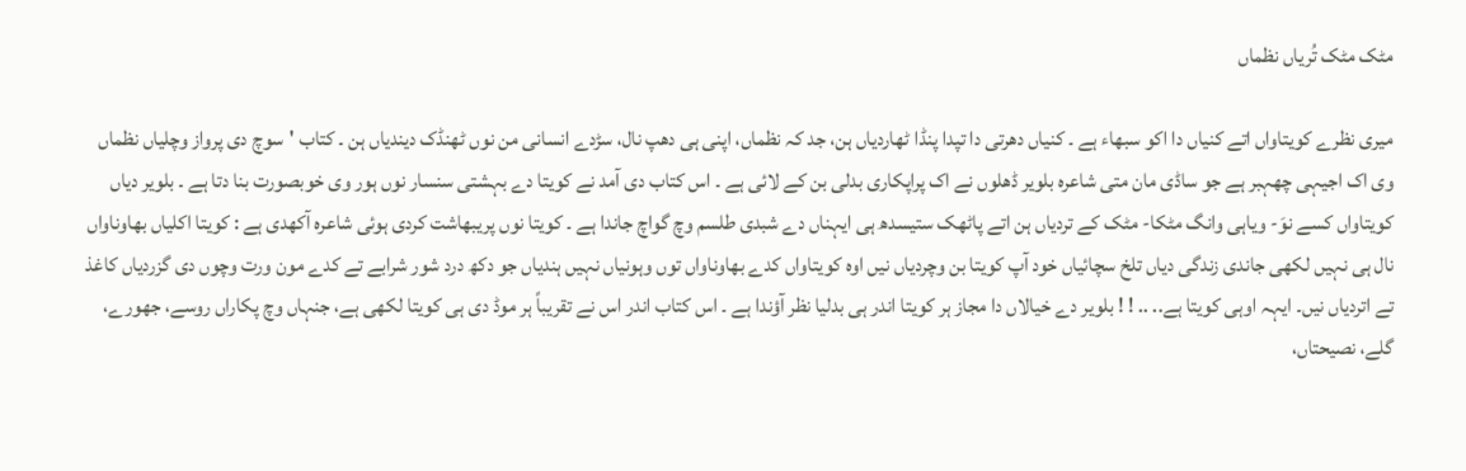مٹک مٹک تُریاں نظماں

میری نظرے کویتاواں اتے کنیاں دا اکو سبھاء ہے ۔ کنیاں دھرتی دا تپدا پنڈا ٹھاردیاں ہن، جد کہ نظماں، اپنی ہی دھپ نال، سڑدے انسانی من نوں ٹھنڈک دیندیاں ہن ۔ کتاب 'سوچ دی پرواز وچلیاں نظماں وی اک اجیہی چھہبر ہے جو ساڈی مان متی شاعرہ بلویر ڈھلوں نے اک پراپکاری بدلی بن کے لائی ہے ۔ اس کتاب دی آمد نے کویتا دے بہشتی سنسار نوں ہور وی خوبصورت بنا دتا ہے ۔ بلویر دیاں کویتاواں کسے نوَ- ویاہی وانگ مٹکا- مٹک کے تردیاں ہن اتے پاٹھک ستیسدھ ہی ایہناں دے شبدی طلسم وچ گواچ جاندا ہے ۔ کویتا نوں پریبھاشت کردی ہوئی شاعرہ آکھدی ہے : کویتا اکلیاں بھاوناواں نال ہی نہیں لکھی جاندی زندگی دیاں تلخ سچائیاں خود آپ کویتا بن وچردیاں نیں اوہ کویتاواں کدے بھاوناواں توں وہونیاں نہیں ہندیاں جو دکھ درد شور شرابے تے کدے مون ورت وچوں دی گزردیاں کاغذ تے اتردیاں نیں۔ ایہہ اوہی کویتا ہے.. .. ! ! بلویر دے خیالاں دا مجاز ہر کویتا اندر ہی بدلیا نظر آؤندا ہے ۔ اس کتاب اندر اس نے تقریباً ہر موڈ دی ہی کویتا لکھی ہے، جنہاں وچ پکاراں روسے، جھورے، گلے، نصیحتاں،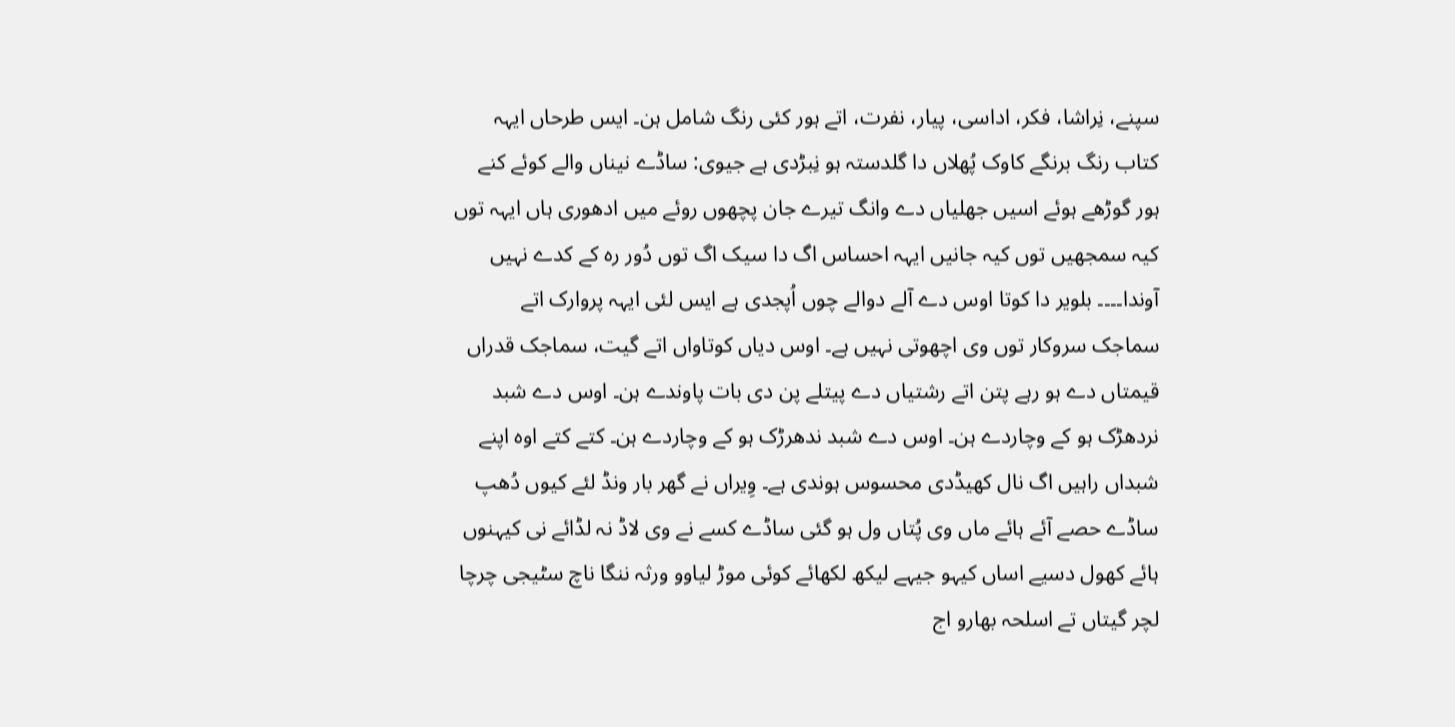سپنے، نِراشا، فکر، اداسی، پیار، نفرت، اتے ہور کئی رنگ شامل ہن۔ ایس طرحاں ایہہ کتاب رنگ برنگے کاوک پُھلاں دا گلدستہ ہو نِبڑدی ہے جیوی: ساڈے نیناں والے کوئے کنے ہور گوڑھے ہوئے اسیں جھلیاں دے وانگ تیرے جان پچھوں روئے میں ادھوری ہاں ایہہ توں کیہ سمجھیں توں کیہ جانیں ایہہ احساس اگ دا سیک اگ توں دُور رہ کے کدے نہیں آوندا۔۔۔۔ بلویر دا کوتا اوس دے آلے دوالے چوں اُپجدی ہے ایس لئی ایہہ پروارک اتے سماجک سروکار توں وی اچھوتی نہیں ہے۔ اوس دیاں کوتاواں اتے گیت، سماجک قدراں قیمتاں دے ہو رہے پتن اتے رشتیاں دے پیتلے پن دی بات پاوندے ہن۔ اوس دے شبد نردھڑک ہو کے وچاردے ہن۔ اوس دے شبد ندھرڑک ہو کے وچاردے ہن۔ کتے کتے اوہ اپنے شبداں راہیں اگ نال کھیڈدی محسوس ہوندی ہے۔ وِیراں نے گھر بار ونڈ لئے کیوں دُھپ ساڈے حصے آئے ہائے ماں وی پُتاں ول ہو گئی ساڈے کسے نے وی لاڈ نہ لڈائے نی کیہنوں ہائے کھول دسیے اساں کیہو جیہے لیکھ لکھائے کوئی موڑ لیاوو ورثہ ننگا ناچ سٹیجی چرچا لچر گیتاں تے اسلحہ بھارو اج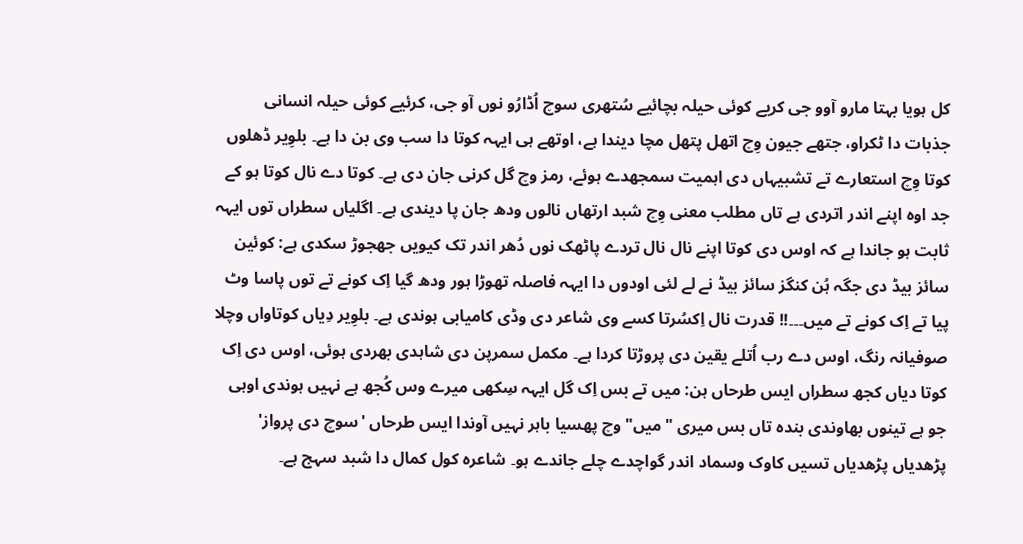کل ہویا بہتا مارو آوو جی کریے کوئی حیلہ بچائیے سُتھری سوچ اُڈارُو نوں آو جی، کرئیے کوئی حیلہ انسانی جذبات دا ٹکراو، جتھے جیون وِچ اتھل پتھل مچا دیندا ہے، اوتھے ہی ایہہ کوتا دا سب وی بن دا ہے۔ بلوِیر ڈھلوں کوتا وِچ استعارے تے تشبیہاں دی اہمیت سمجھدے ہوئے، رمز وچ گل کرنی جان دی ہے۔ کوتا دے نال کوتا ہو کے جد اوہ اپنے اندر اتردی ہے تاں مطلب معنی وِچ شبد ارتھاں نالوں ودھ جان پا دیندی ہے۔ اگلیاں سطراں توں ایہہ ثابت ہو جاندا ہے کہ اوس دی کوتا اپنے نال نال تردے پاٹھک نوں دُھر اندر تک کیویں جھجوڑ سکدی ہے: کوئین سائز بیڈ دی جگہ ہُن کنگز سائز بیڈ نے لے لئی اودوں دا ایہہ فاصلہ تھوڑا ہور ودھ گیا اِک کونے تے توں پاسا وٹ پیا تے اِک کونے تے میں۔۔۔!! قدرت نال اِکسُرتا کسے وی شاعر دی وڈی کامیابی ہوندی ہے۔ بلوِیر دِیاں کوتاواں وچلا صوفیانہ رنگ، اوس دے رب اُتلے یقین دی پروڑتا کردا ہے۔ مکمل سمرپن دی شاہدی بھردی ہوئی، اوس دی اِک کوتا دیاں کجھ سطراں ایس طرحاں ہن: میں تے بس اِک گل ایہہ سِکھی میرے وس کُجھ ہے نہیں ہوندی اوہی جو ہے تینوں بھاوندی بندہ تاں بس میری "میں" وچ پھسیا باہر نہیں آوندا ایس طرحاں 'سوچ دی پرواز' پڑھدیاں پڑھدیاں تسیں کاوک وسماد اندر گواچدے چلے جاندے ہو۔ شاعرہ کول کمال دا شبد سہج ہے۔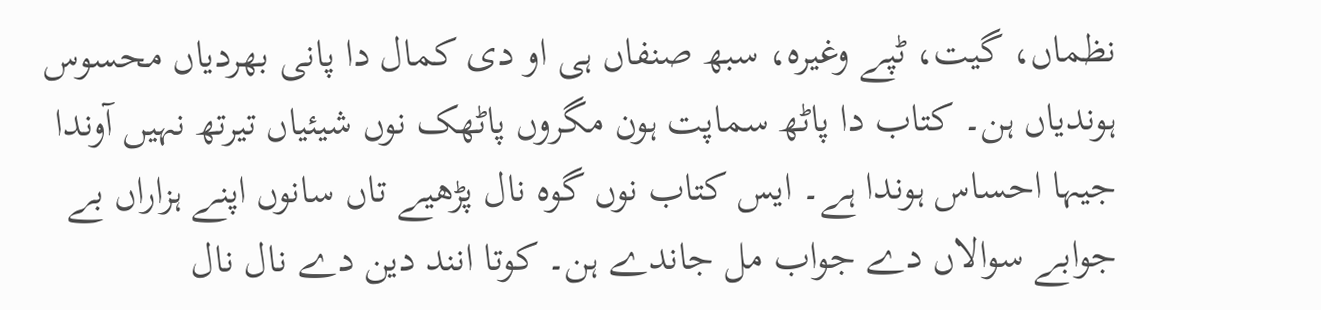نظماں، گیت، ٹپے وغیرہ، سبھ صنفاں ہی او دی کمال دا پانی بھردیاں محسوس ہوندیاں ہن۔ کتاب دا پاٹھ سماپت ہون مگروں پاٹھک نوں شیئیاں تیرتھ نہیں آوندا جیہا احساس ہوندا ہے۔ ایس کتاب نوں گوہ نال پڑھیے تاں سانوں اپنے ہزاراں بے جوابے سوالاں دے جواب مل جاندے ہن۔ کوتا انند دین دے نال نال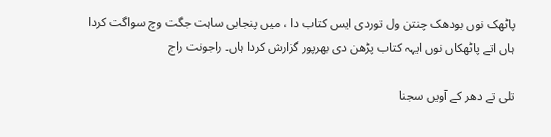پاٹھک نوں بودھک چنتن ول توردی ایس کتاب دا ، میں پنجابی ساہت جگت وچ سواگت کردا ہاں اتے پاٹھکاں نوں ایہہ کتاب پڑھن دی بھرپور گزارش کردا ہاں۔ راجونت راج

تلی تے دھر کے آویں سجنا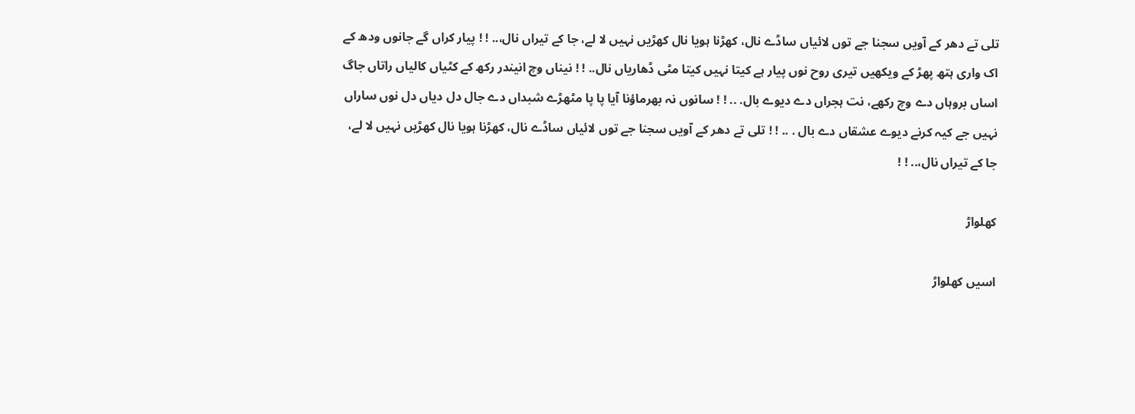تلی تے دھر کے آویں سجنا جے توں لائیاں ساڈے نال، کھڑنا ہویا نال کھڑیں نہیں لا لے، جا کے تیراں نال،.. ! ! پیار کراں گے جانوں ودھ کے اک واری ہتھ پھڑ کے ویکھیں تیری روح نوں پیار ہے کیتا نہیں کیتا مٹی ڈھاریاں نال.. ! ! نیناں وچ انیندر رکھ کے کٹیاں کالیاں راتاں جاگ اساں بروہاں دے وچ رکھے، نت ہجراں دے دیوے بال. .. ! ! سانوں نہ بھرماؤنا آیا پا پا مٹھڑے شبداں دے جال دل دیاں دل نوں ساراں نہیں جے کیہ کرنے دیوے عشقاں دے بال . .. ! ! تلی تے دھر کے آویں سجنا جے توں لائیاں ساڈے نال، کھڑنا ہویا نال کھڑیں نہیں لا لے، جا کے تیراں نال،.. ! !

کھلواڑ

اسیں کھلواڑ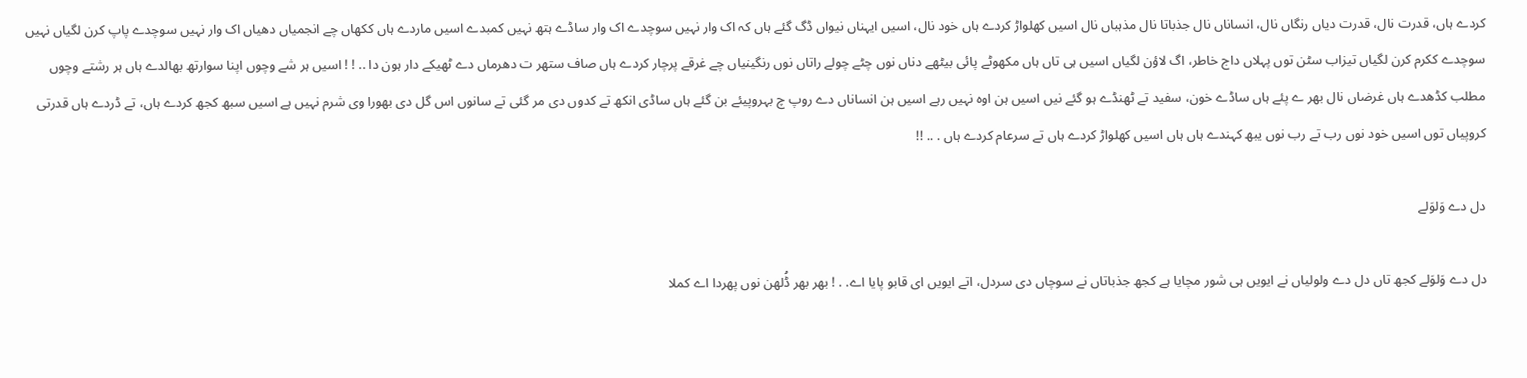کردے ہاں، قدرت نال، قدرت دیاں رنگاں نال، انساناں نال جذباتا نال مذہباں نال اسیں کھلواڑ کردے ہاں خود نال، اسیں ایہناں نیواں ڈگ گئے ہاں کہ اک وار نہیں سوچدے اک وار ساڈے ہتھ نہیں کمبدے اسیں ماردے ہاں ککھاں چے انجمیاں دھیاں اک وار نہیں سوچدے پاپ کرن لگیاں نہیں سوچدے ککرم کرن لگیاں تیزاب سٹن توں پہلاں داج خاطر، اگ لاؤن لگیاں اسیں ہی تاں ہاں مکھوٹے پائی بیٹھے دناں نوں چٹے چولے راتاں نوں رنگینیاں چے غرقے پرچار کردے ہاں صاف ستھر ت دھرماں دے ٹھیکے دار ہون دا .. ! ! اسیں ہر شے وچوں اپنا سوارتھ بھالدے ہاں ہر رشتے وچوں مطلب کڈھدے ہاں غرضاں نال بھر ے پئے ہاں ساڈے خون، سفید تے ٹھنڈے ہو گئے نیں اسیں ہن اوہ نہیں رہے اسیں ہن انساناں دے روپ چ بہروپیئے بن گئے ہاں ساڈی انکھ تے کدوں دی مر گئی تے سانوں اس گل دی بھورا وی شرم نہیں ہے اسیں سبھ کجھ کردے ہاں، تے ڈردے ہاں قدرتی کروپیاں توں اسیں خود نوں رب تے رب نوں یبھ کہندے ہاں ہاں اسیں کھلواڑ کردے ہاں تے سرعام کردے ہاں . .. !!

دل دے وَلوَلے

دل دے وَلوَلے کجھ تاں دل دے ولولیاں نے ایویں ہی شور مچایا ہے کجھ جذباتاں نے سوچاں دی سردل، اتے ایویں ای قابو پایا اے. . ! بھر بھر ڈُلھن نوں پھردا اے کملا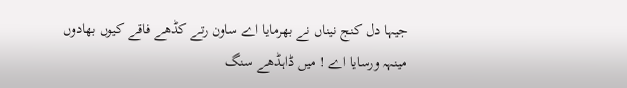جیہا دل کنج نیناں نے بھرمایا اے ساون رتے کڈھے فاقے کیوں بھادوں مینہہ ورسایا اے ! میں ڈاہڈھے سنگ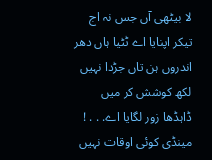لا بیٹھی آں جس نہ اج تیکر اپنایا اے ٹٹیا ہاں دھر اندروں ہن تاں جڑدا نہیں لکھ کوشش کر میں ڈاہڈھا زور لگایا اے. . . ! مینڈی کوئی اوقات نہیں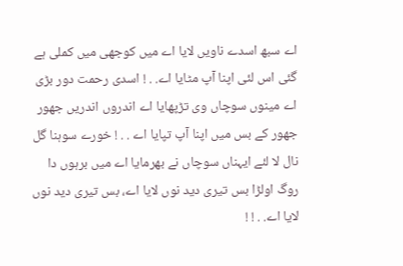اے سبھ اسدے ناویں لایا اے میں کوجھی میں کملی ہے گئی اس لئی اپنا آپ مٹایا اے. . ! اسدی رحمت دور بڑی اے مینوں سوچاں وی تڑپھایا اے اندروں اندریں جھور جھور کے بس میں اپنا آپ تپایا اے . . ! خورے سوہنا گل نال لا لئے ایہناں سوچاں نے بھرمایا اے میں برہوں دا روگ اولڑا بس تیری دید نوں لایا اے، بس تیری دید نوں لایا اے. . ! !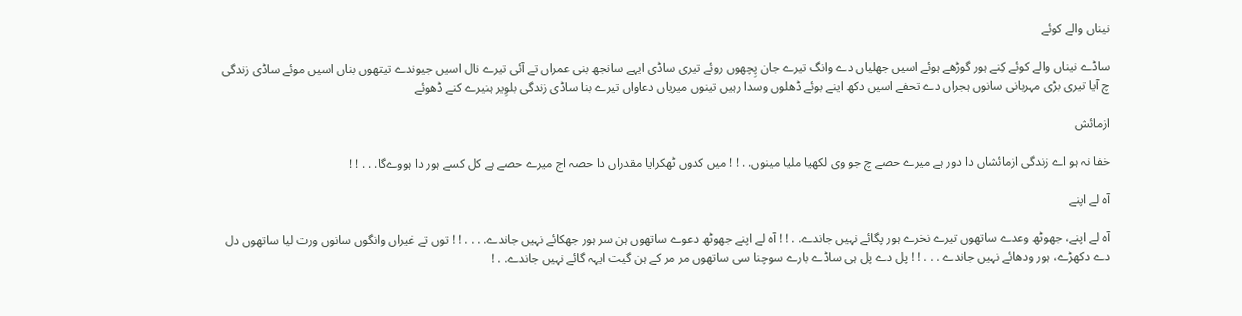نیناں والے کوئے

ساڈے نیناں والے کوئے کِنے ہور گوڑھے ہوئے اسیں جھلیاں دے وانگ تیرے جان پِچھوں روئے تیری ساڈی ایہے سانجھ بنی عمراں تے آئی تیرے نال اسیں جیوندے تیتھوں بناں اسیں موئے ساڈی زندگی چ آیا تیری بڑی مہربانی سانوں ہجراں دے تحفے اسیں دکھ اینے بوئے ڈھلوں وسدا رہیں تینوں میریاں دعاواں تیرے بنا ساڈی زندگی بلوِیر ہنیرے کنے ڈھوئے

ازمائش

خفا نہ ہو اے زندگی ازمائشاں دا دور ہے میرے حصے چ جو وی لکھیا ملیا مینوں. . ! ! میں کدوں ٹھکرایا مقدراں دا حصہ اج میرے حصے ہے کل کسے ہور دا ہووےگا. . . ! !

آہ لے اپنے

آہ لے اپنے، جھوٹھ وعدے ساتھوں تیرے نخرے ہور پگائے نہیں جاندے. . ! ! آہ لے اپنے جھوٹھ دعوے ساتھوں ہن سر ہور جھکائے نہیں جاندے. . . . ! ! توں تے غیراں وانگوں سانوں ورت لیا ساتھوں دل دے دکھڑے، ہور ودھائے نہیں جاندے . . . ! ! پل دے پل ہی ساڈے بارے سوچنا سی ساتھوں مر مر کے ہن گیت ایہہ گائے نہیں جاندے. . !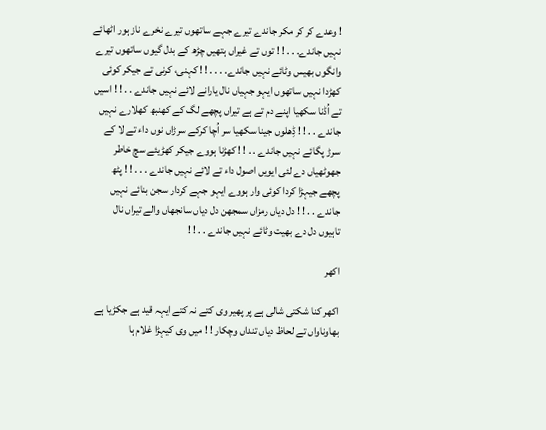! وعدے کر کر مکر جاندے تیرے جہے ساتھوں تیرے نخرے ناز ہور اٹھائے نہیں جاندے. . . ! ! توں تے غیراں ہتھیں چڑھ کے بدل گیوں ساتھوں تیرے وانگوں بھیس وٹائے نہیں جاندے. . . . ! ! کہنی، کرنی تے جیکر کوئی کھڑدا نہیں ساتھوں ایہو جہیاں نال یارانے لائے نہیں جاندے . . ! ! اسیں تے اُڈنا سکھیا اپنے دم تے ہے تیراں پچھے لگ کے کھنبھ کھلارے نہیں جاندے . . ! ! ڈِھلوں جینا سکھیا سر اُچا کرکے سرڑاں نوں داء تے لا کے سرڑ پگائے نہیں جاندے . . ! ! کھڑنا ہووے جیکر کھڑیئے سچ خاطر جھوٹھیاں دے لئی ایویں اصول داء تے لائے نہیں جاندے . . . ! ! پٹھ پچھے جیہڑا کردا کوئی وار ہووے ایہو جہے کردار سجن بنائے نہیں جاندے . . ! ! دل دیاں رمزاں سمجھن دل دیاں سانجھاں والے تیراں نال تاہیوں دل دے بھیت وٹائے نہیں جاندے . . ! !

اکھر

اکھر کنا شکتی شالی ہے پر پھیر وی کتے نہ کتے ایہہ قید ہے جکڑیا ہے بھاوناواں تے لحاظ دیاں تنداں وچکار ! ! میں وی کیہڑا غلام ہا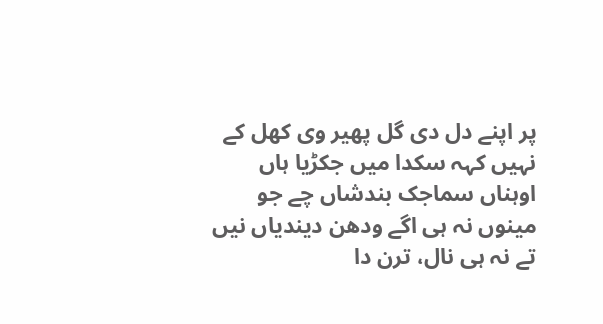پر اپنے دل دی گل پھیر وی کھل کے نہیں کہہ سکدا میں جکڑیا ہاں اوہناں سماجک بندشاں چے جو مینوں نہ ہی اگے ودھن دیندیاں نیں تے نہ ہی نال، ترن دا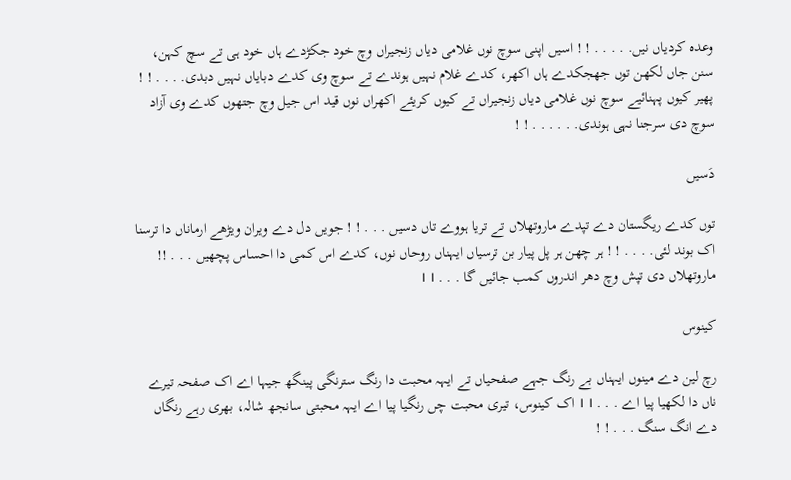وعدہ کردیاں نیں. . . . . ! ! اسیں اپنی سوچ نوں غلامی دیاں زنجیراں وچ خود جکڑدے ہاں خود ہی تے سچ کہن، سنن جاں لکھن توں جھجکدے ہاں اکھر، کدے غلام نہیں ہوندے تے سوچ وی کدے دبایاں نہیں دبدی. . . . ! ! پھیر کیوں پہنائیے سوچ نوں غلامی دیاں زنجیراں تے کیوں کریئے اکھراں نوں قید اس جیل وچ جتھوں کدے وی آزاد سوچ دی سرجنا نہی ہوندی. . . . . . ! !

دَسیں

توں کدے ریگستان دے تپدے ماروتھلاں تے تریا ہووے تاں دسیں . . . ! ! جویں دل دے ویران ویڑھے ارماناں دا ترسنا اک بوند لئی. . . . ! ! ہر چھن ہر پل پیار بن ترسیاں ایہناں روحاں نوں، کدے اس کمی دا احساس پچھیں . . . !! ماروتھلاں دی تپش وچ دھر اندروں کمب جائیں گا . . . । ।

کینوس

رچ لین دے مینوں ایہناں بے رنگ جہے صفحیاں تے ایہہ محبت دا رنگ سترنگی پینگھ جیہا اے اک صفحہ تیرے ناں دا لکھیا پیا اے . . . । । اک کینوس، تیری محبت چں رنگیا پیا اے ایہہ محبتی سانجھ شالہ، بھری رہے رنگاں دے انگ سنگ . . . ! !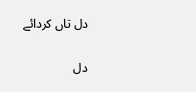دل تاں کردائے

دل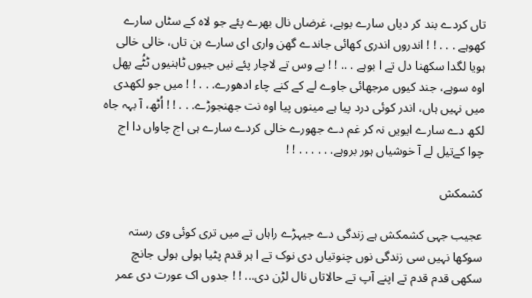تاں کردے بند کر دیاں سارے بوہے، غرضاں نال بھرے پئے جو لاہ کے سٹاں سارے کھوہے . . . ! ! اندروں اندری کھائی جاندے گھن واری ای سارے ہن تاں، خالی خالی ہویا لگدا سکھنا دل تے ا بوہے . .. ! ! بے وس تے لاچار پئے نیں جیوں ٹاہنیوں ٹٹُے پھل اوہ سوہے، جند کیوں مرجھائی جاوے لے کے کنے چاء ادھورے. . . ! ! میں جو لکھدی میں نہیں ہاں، اندر کوئی درد پیا ہے مینوں پیا اوہ نت جھنجوڑے. . . ! ! اُٹھ، آ بہہ جاہ لکھ دے سارے ایویں نہ کر غم دے جھورے خالی کردے سارے ہی اج چاواں دا اج چوا کےتیل لے آ خوشیاں ہور بروہے. . . . . . ! !

کشمکش

عجیب جہی کشمکش ہے زندگی دے جیہڑے راہاں تے میں تری کوئی وی رستہ سوکھا نہیں سی زندگی نوں چنوتیاں دی نوک تے ا ہر قدم پٹیا ہولی ہولی جانچ سکھی قدم قدم تے اپنے آپ تے حالاتاں نال لڑن دی... ! ! جدوں اک عورت دی عمر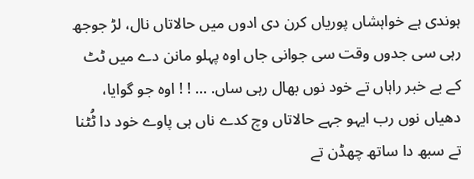ہوندی ہے خواہشاں پوریاں کرن دی ادوں میں حالاتاں نال، لڑ جوجھ رہی سی جدوں وقت سی جوانی جاں اوہ پہلو مانن دے میں ٹٹ کے بے خبر راہاں تے خود نوں بھال رہی ساں. ... ! ! اوہ جو گوایا، دھیاں نوں رب ایہو جہے حالاتاں وچ کدے ناں ہی پاوے خود دا ٹُٹنا تے سبھ دا ساتھ چھڈن تے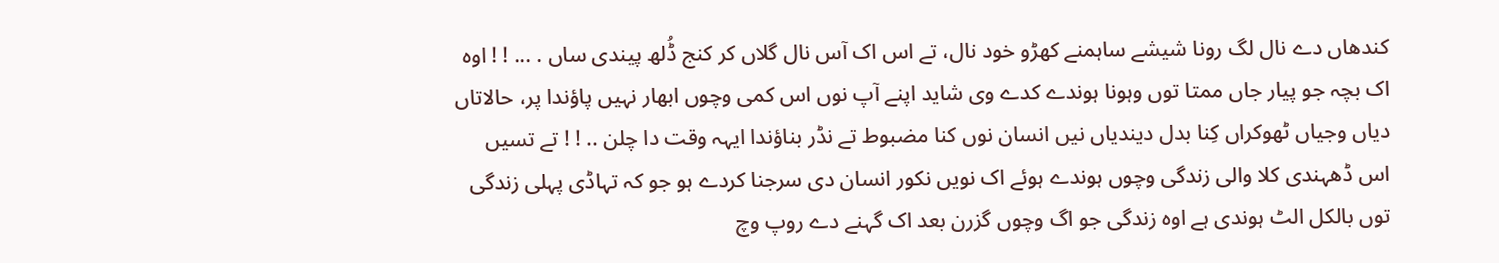کندھاں دے نال لگ رونا شیشے ساہمنے کھڑو خود نال، تے اس اک آس نال گلاں کر کنج ڈُلھ پیندی ساں . ... ! ! اوہ اک بچہ جو پیار جاں ممتا توں وہونا ہوندے کدے وی شاید اپنے آپ نوں اس کمی وچوں ابھار نہیں پاؤندا پر، حالاتاں دیاں وجیاں ٹھوکراں کِنا بدل دیندیاں نیں انسان نوں کنا مضبوط تے نڈر بناؤندا ایہہ وقت دا چلن .. ! ! تے تسیں اس ڈھہندی کلا والی زندگی وچوں ہوندے ہوئے اک نویں نکور انسان دی سرجنا کردے ہو جو کہ تہاڈی پہلی زندگی توں بالکل الٹ ہوندی ہے اوہ زندگی جو اگ وچوں گزرن بعد اک گہنے دے روپ وچ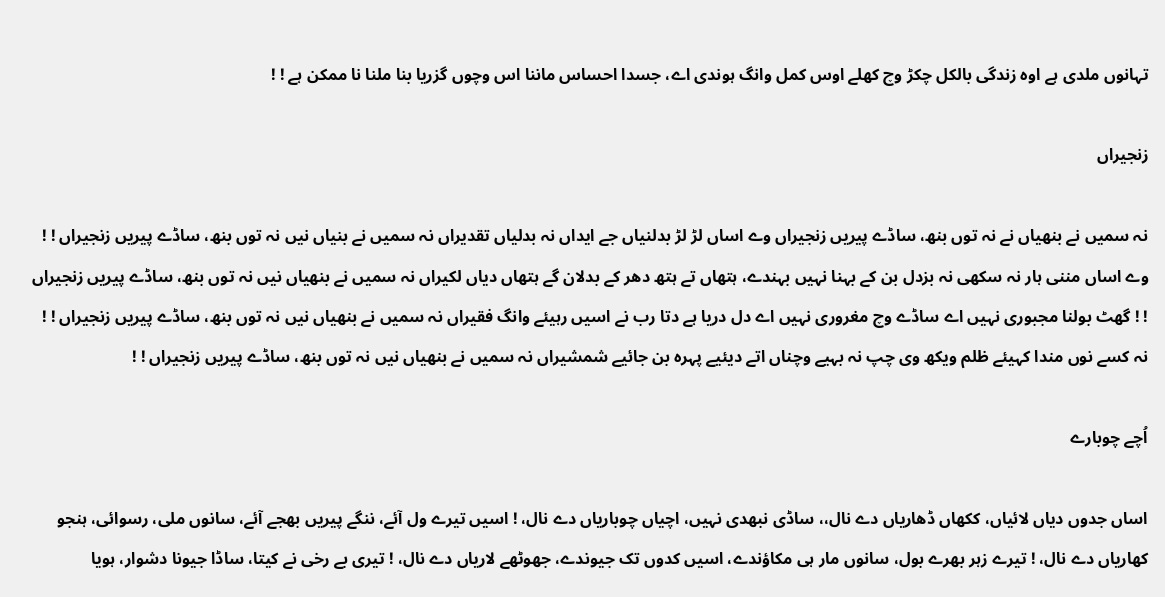تہانوں ملدی ہے اوہ زندگی بالکل چکڑ وچ کھلے اوس کمل وانگ ہوندی اے، جسدا احساس ماننا اس وچوں گزریا بنا ملنا نا ممکن ہے ! !

زنجیراں

نہ سمیں نے بنھیاں نے نہ توں بنھ، ساڈے پیریں زنجیراں وے اساں لڑ لڑ بدلنیاں جے ایداں نہ بدلیاں تقدیراں نہ سمیں نے بنیاں نیں نہ توں بنھ، ساڈے پیریں زنجیراں ! ! وے اساں مننی ہار نہ سکھی نہ بزدل بن کے بہنا نہیں بہندے، ہتھاں تے ہتھ دھر کے بدلان گے ہتھاں دیاں لکیراں نہ سمیں نے بنھیاں نیں نہ توں بنھ، ساڈے پیریں زنجیراں ! ! گھٹ بولنا مجبوری نہیں اے ساڈے وچ مغروری نہیں اے دل دریا ہے دتا رب نے اسیں رہیئے وانگ فقیراں نہ سمیں نے بنھیاں نیں نہ توں بنھ، ساڈے پیریں زنجیراں ! ! نہ کسے نوں مندا کہیئے ظلم ویکھ وی چپ نہ بہیے وچناں اتے دیئیے پہرہ بن جائیے شمشیراں نہ سمیں نے بنھیاں نیں نہ توں بنھ، ساڈے پیریں زنجیراں ! !

اُچے چوبارے

اساں جدوں دیاں لائیاں، ککھاں ڈھاریاں دے نال،، ساڈی نبھدی نہیں، اچیاں چوباریاں دے نال، ! اسیں تیرے ول آئے، ننگے پیریں بھجے آئے، سانوں ملی، رسوائی، ہنجو کھاریاں دے نال، ! تیرے زہر بھرے بول، سانوں مار ہی مکاؤندے، اسیں کدوں تک جیوندے، جھوٹھے لاریاں دے نال، ! تیری بے رخی نے کیتا، ساڈا جیونا دشوار، ہویا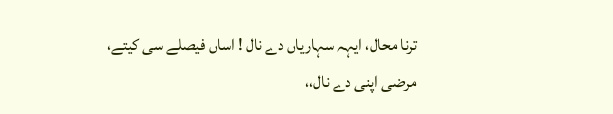ترنا محال، ایہہ سہاریاں دے نال ! اساں فیصلے سی کیتے، مرضی اپنی دے نال،،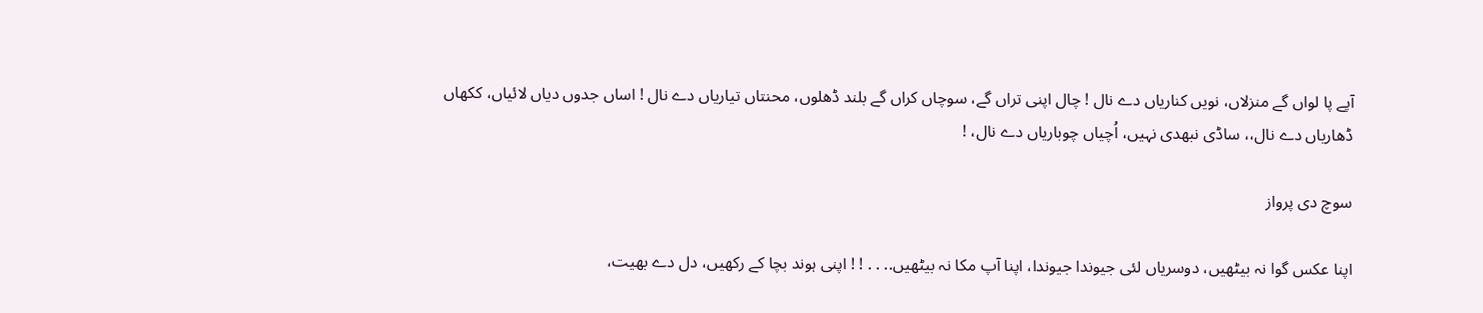آپے پا لواں گے منزلاں، نویں کناریاں دے نال ! چال اپنی تراں گے، سوچاں کراں گے بلند ڈھلوں، محنتاں تیاریاں دے نال ! اساں جدوں دیاں لائیاں، ککھاں ڈھاریاں دے نال،، ساڈی نبھدی نہیں، اُچیاں چوباریاں دے نال، !

سوچ دی پرواز

اپنا عکس گوا نہ بیٹھیں، دوسریاں لئی جیوندا جیوندا، اپنا آپ مکا نہ بیٹھیں.. . . ! ! اپنی ہوند بچا کے رکھیں، دل دے بھیت،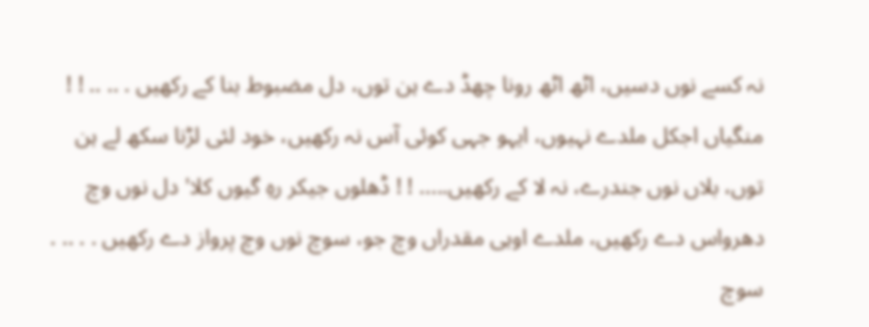نہ کسے نوں دسیں، اٹھ اٹھ رونا چھڈ دے ہن توں، دل مضبوط بنا کے رکھیں . .. .. ! ! منگیاں اجکل ملدے نہیوں، ایہو جہی کوئی آس نہ رکھیں، خود لئی لڑنا سکھ لے ہن توں، بلاں نوں جندرے، نہ لا کے رکھیں..... ! ! ڈھلوں جیکر رہِ گیوں کلا' دل نوں وچ دھرواس دے رکھیں، ملدے اوہی مقدراں وچ جو، سوچ نوں وچ پرواز دے رکھیں . . .. . سوچ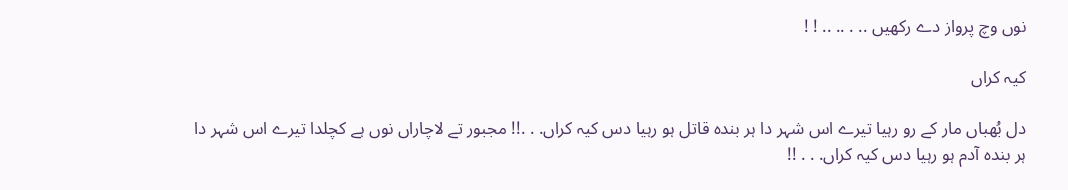نوں وچ پرواز دے رکھیں .. . .. .. ! !

کیہ کراں

دل بُھباں مار کے رو رہیا تیرے اس شہر دا ہر بندہ قاتل ہو رہیا دس کیہ کراں. . .!! مجبور تے لاچاراں نوں ہے کچلدا تیرے اس شہر دا ہر بندہ آدم ہو رہیا دس کیہ کراں. . . !!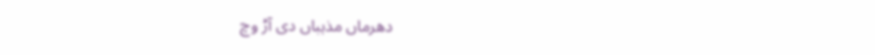دھرماں مذہباں دی آڑ وچ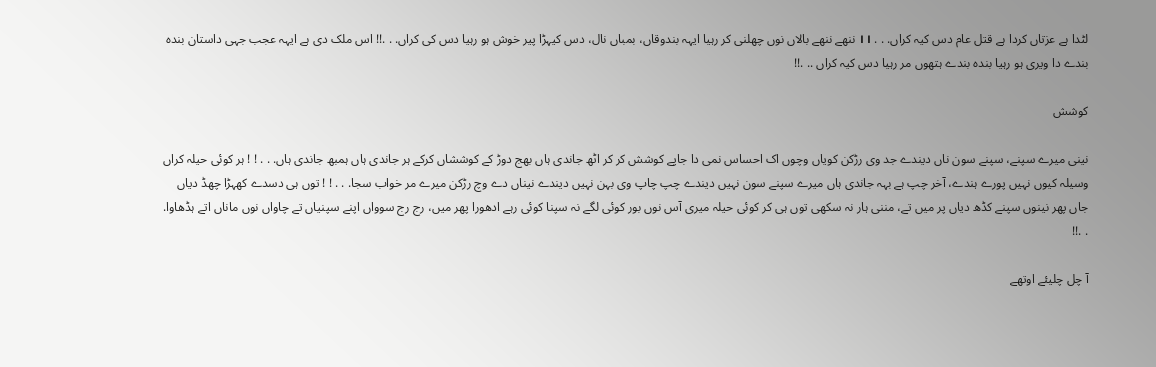لٹدا ہے عزتاں کردا ہے قتل عام دس کیہ کراں. . . । । ننھے ننھے بالاں نوں چھلنی کر رہیا ایہہ بندوقاں، بمباں نال، دس کیہڑا پیر خوش ہو رہیا دس کی کراں. . .!! اس ملک دی ہے ایہہ عجب جہی داستان بندہ بندے دا ویری ہو رہیا بندہ بندے ہتھوں مر رہیا دس کیہ کراں .. .!!

کوشش

نینی میرے سپنے، سپنے سون ناں دیندے جد وی رڑکن کویاں وچوں اک احساس نمی دا جاپے کوشش کر کر اٹھ جاندی ہاں بھج دوڑ کے کوششاں کرکے ہر جاندی ہاں ہمبھ جاندی ہاں. . . ! ! ہر کوئی حیلہ کراں وسیلہ کیوں نہیں پورے ہندے، آخر چپ ہے بہہ جاندی ہاں میرے سپنے سون نہیں دیندے چپ چاپ وی بہن نہیں دیندے نیناں دے وچ رڑکن میرے مر خواب سجا. . . ! ! توں ہی دسدے کھہڑا چھڈ دیاں جاں پھر نینوں سپنے کڈھ دیاں پر میں تے، مننی ہار نہ سکھی توں ہی کر کوئی حیلہ میری آس نوں بور کوئی لگے نہ سپنا کوئی رہے ادھورا پھر میں، رج رج سوواں اپنے سپنیاں تے چاواں نوں ماناں اتے ہڈھاوا. . .!!

آ چل چلیئے اوتھے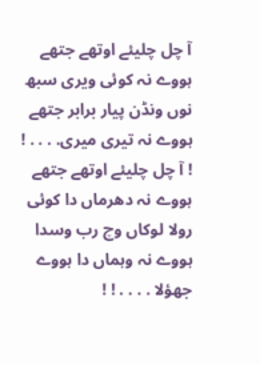آ چل چلیئے اوتھے جتھے ہووے نہ کوئی ویری سبھ نوں ونڈن پیار برابر جتھے ہووے نہ تیری میری. . . . ! ! آ چل چلیئے اوتھے جتھے ہووے نہ دھرماں دا کوئی رولا لوکاں وچ رب وسدا ہووے نہ وہماں دا ہووے جھؤلا . . . . ! !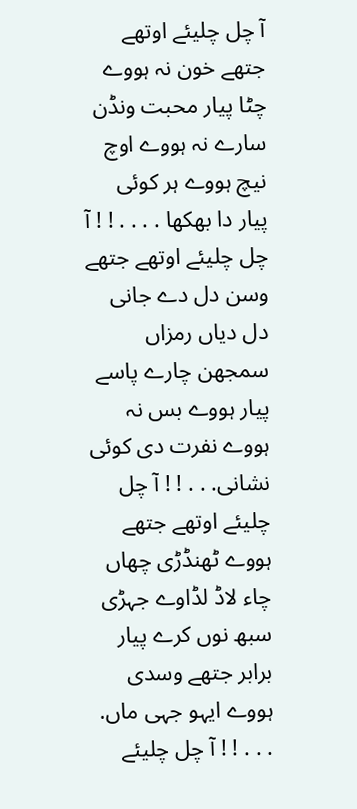آ چل چلیئے اوتھے جتھے خون نہ ہووے چٹا پیار محبت ونڈن سارے نہ ہووے اوچ نیچ ہووے ہر کوئی پیار دا بھکھا . . . . ! ! آ چل چلیئے اوتھے جتھے وسن دل دے جانی دل دیاں رمزاں سمجھن چارے پاسے پیار ہووے بس نہ ہووے نفرت دی کوئی نشانی. . . ! ! آ چل چلیئے اوتھے جتھے ہووے ٹھنڈڑی چھاں چاء لاڈ لڈاوے جہڑی سبھ نوں کرے پیار برابر جتھے وسدی ہووے ایہو جہی ماں. . . . ! ! آ چل چلیئے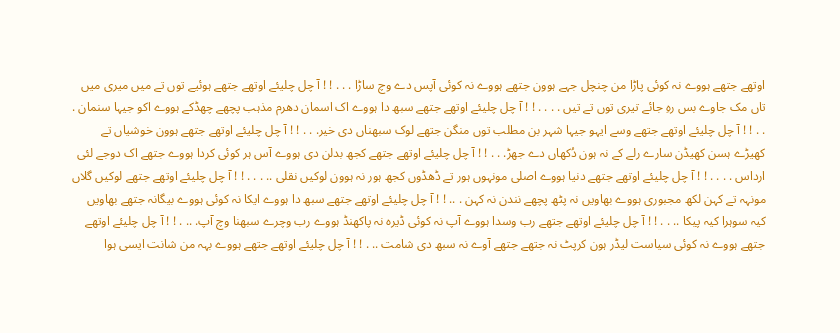اوتھے جتھے ہووے نہ کوئی پاڑا من چنچل جہے ہوون جتھے ہووے نہ کوئی آپس دے وچ ساڑا . . . ! ! آ چل چلیئے اوتھے جتھے ہوئیے توں تے میں میری میں تاں مک جاوے بس رہِ جائے تیری توں تے تیں . . . . ! ! آ چل چلیئے اوتھے جتھے سبھ دا ہووے اک اسمان دھرم مذہب پچھے چھڈکے ہووے اکو جیہا سنمان . . . ! ! آ چل چلیئے اوتھے جتھے وسے ایہو جیہا شہر بن مطلب توں منگن جتھے لوک سبھناں دی خیر. . . ! ! آ چل چلیئے اوتھے جتھے ہوون خوشیاں تے کھیڑے ہسن کھیڈن سارے رلے کے نہ ہون دُکھاں دے جھڑ. . . ! ! آ چل چلیئے اوتھے جتھے کجھ بدلن دی ہووے آس ہر کوئی کردا ہووے جتھے اک دوجے لئی ارداس . . . . ! ! آ چل چلیئے اوتھے جتھے دنیا ہووے اصلی مونہوں ہور تے ڈھڈوں کجھ ہور نہ ہوون لوکیں نقلی .. . . . ! ! آ چل چلیئے اوتھے جتھے لوکیں گلاں مونہہ تے کہن لکھ مجبوری ہووے بھاویں نہ پٹھ پچھے نندن نہ کہن . .. ! ! آ چل چلیئے اوتھے جتھے سبھ دا ہووے ایکا نہ کوئی ہووے بیگانہ جتھے بھاویں کیہ سوہرا کیہ پیکا .. . . ! ! آ چل چلیئے اوتھے جتھے رب وسدا ہووے آپ نہ کوئی ڈیرہ نہ پاکھنڈ ہووے رب وچرے سبھنا وچ آپ. .. . ! ! آ چل چلیئے اوتھے جتھے ہووے نہ کوئی سیاست لیڈر ہون کرپٹ نہ جتھے جتھے آوے نہ سبھ دی شامت .. . ! ! آ چل چلیئے اوتھے جتھے ہووے بہہ من شانت ایسی ہوا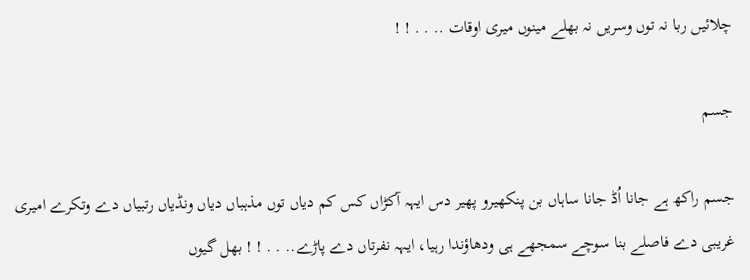چلائیں ربا نہ توں وسریں نہ بھلے مینوں میری اوقات .. . . ! !

جسم

جسم راکھ ہے جانا اُڈ جانا ساہاں بن پنکھیرو پھیر دس ایہہ آکڑاں کس کم دیاں توں مذہباں دیاں ونڈیاں رتبیاں دے وتکرے امیری غریبی دے فاصلے بنا سوچے سمجھے ہی ودھاؤندا رہیا، ایہہ نفرتاں دے پاڑے.. . . ! ! بھل گیوں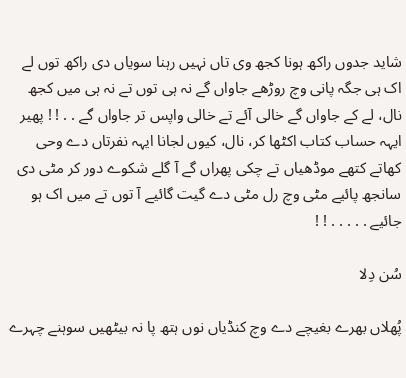شاید جدوں راکھ ہونا کجھ وی تاں نہیں رہنا سویاں دی راکھ توں لے اک ہی جگہ پانی وچ روڑھے جاواں گے نہ ہی توں تے نہ ہی میں کجھ نال، لے کے جاواں گے خالی آئے تے خالی واپس تر جاواں گے . . ! ! پھیر ایہہ حساب کتاب اکٹھا کر، نال، کیوں لجانا ایہہ نفرتاں دے وحی کھاتے کتھے موڈھیاں تے چکی پھراں گے آ گلے شکوے دور کر مٹی دی سانجھ پائیے مٹی وچ رل مٹی دے گیت گائیے آ توں تے میں اک ہو جائیے . . . . . ! !

سُن دِلا

پُھلاں بھرے بغیچے دے وچ کنڈیاں نوں ہتھ پا نہ بیٹھیں سوہنے چہرے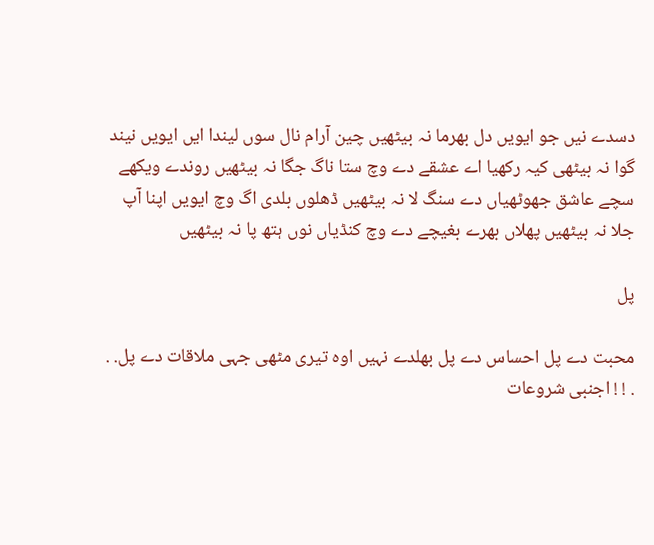دسدے نیں جو ایویں دل بھرما نہ بیٹھیں چین آرام نال سوں لیندا ایں ایویں نیند گوا نہ بیٹھی کیہ رکھیا اے عشقے دے وچ ستا ناگ جگا نہ بیٹھیں روندے ویکھے سچے عاشق جھوٹھیاں دے سنگ لا نہ بیٹھیں ڈھلوں بلدی اگ وچ ایویں اپنا آپ جلا نہ بیٹھیں پھلاں بھرے بغیچے دے وچ کنڈیاں نوں ہتھ پا نہ بیٹھیں

پل

محبت دے پل احساس دے پل بھلدے نہیں اوہ تیری مٹھی جہی ملاقات دے پل. . . ! ! اجنبی شروعات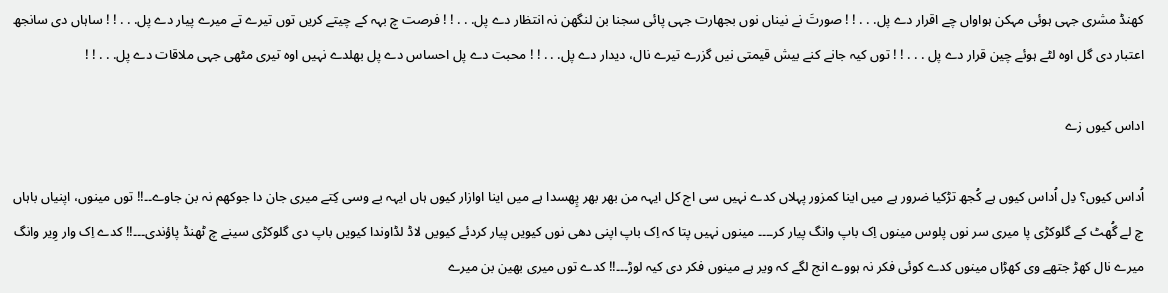کھنڈ مشری جہی ہوئی مہکن ہواواں چے اقرار دے پل. . . ! ! صورتَ نے نیناں نوں بجھارت جہی پائی سجنا بن لنگھن نہ انتظار دے پل. . . ! ! فرصت چ بہہ کے چیتے کریں توں تیرے تے میرے پیار دے پل. . . ! ! ساہاں دی سانجھ اعتبار دی گل اوہ لٹے ہوئے چین قرار دے پل . . . ! ! توں کیہ جانے کنے بیش قیمتی نیں گزرے تیرے نال، دیدار دے پل. . . ! ! محبت دے پل احساس دے پل بھلدے نہیں اوہ تیری مٹھی جہی ملاقات دے پل. . . ! !

اداس کیوں زے

اُداس کیوں؟ دِل اُداس کیوں ہے کُجھ تڑکیا ضرور ہے میں اینا کمزور پہلاں کدے نہیں سی اج کل ایہہ من بھر بھر پِھسدا ہے میں اینا اوازار کیوں ہاں ایہہ بے وسی کِتے میری جان دا جوکھم نہ بن جاوے۔۔!! توں مینوں، اپنیاں باہاں چ لے گُھٹ کے گلوکڑی پا میری سر نوں پلوس مینوں اِک باپ وانگ پیار کر۔۔۔۔ مینوں نہیں پتا کہ اِک باپ اپنی دھی نوں کیویں پیار کردئے کیویں لاڈ لڈاوندا کیویں باپ دی گلوکڑی سینے چ ٹھنڈ پاؤندی۔۔۔!! کدے اِک وار وِیر وانگ میرے نال کھڑ جتھے وی کھڑاں مینوں کدے کوئی فکر نہ ہووے انج لگے کہ ویر ہے مینوں فکر دی کیہ لوڑ۔۔۔!! کدے توں میری بھین بن میرے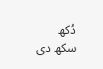دُکھ سکھ دی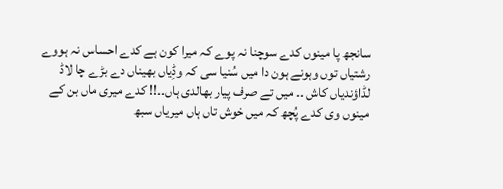سانجھ پا مینوں کدے سوچنا نہ پوے کہ میرا کون ہے کدے احساس نہ ہووے رشتیاں توں وہونے ہون دا میں سُنیا سی کہ وڈِیاں بھیناں دے بڑے چا لاڈ لڈاؤندیاں کاش ۔۔ میں تے صرف پیار بھالدی ہاں۔۔!! کدے میری ماں بن کے مینوں وی کدے پُچھ کہ میں خوش تاں ہاں میریاں سبھ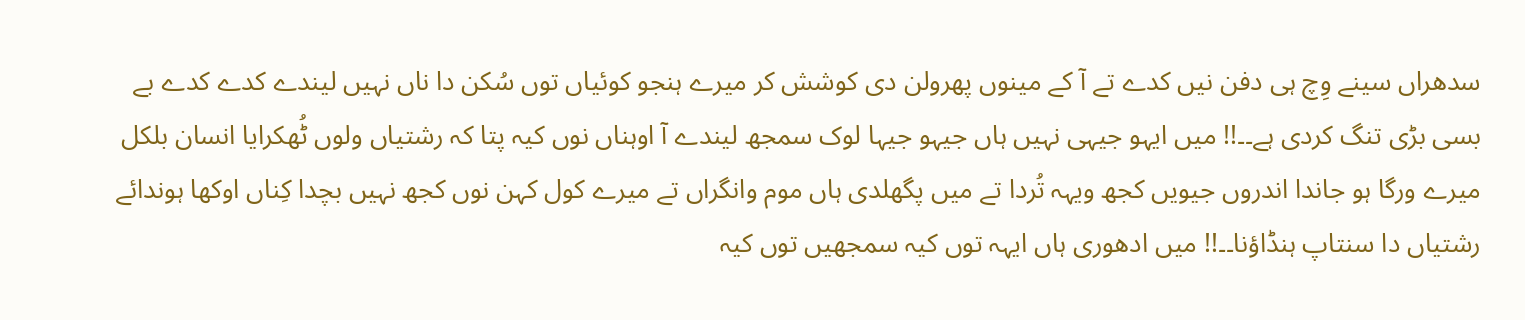سدھراں سینے وِچ ہی دفن نیں کدے تے آ کے مینوں پھرولن دی کوشش کر میرے ہنجو کوئیاں توں سُکن دا ناں نہیں لیندے کدے کدے بے بسی بڑی تنگ کردی ہے۔۔!! میں ایہو جیہی نہیں ہاں جیہو جیہا لوک سمجھ لیندے آ اوہناں نوں کیہ پتا کہ رشتیاں ولوں ٹُھکرایا انسان بلکل میرے ورگا ہو جاندا اندروں جیویں کجھ ویہہ تُردا تے میں پگھلدی ہاں موم وانگراں تے میرے کول کہن نوں کجھ نہیں بچدا کِناں اوکھا ہوندائے رشتیاں دا سنتاپ ہنڈاؤنا۔۔!! میں ادھوری ہاں ایہہ توں کیہ سمجھیں توں کیہ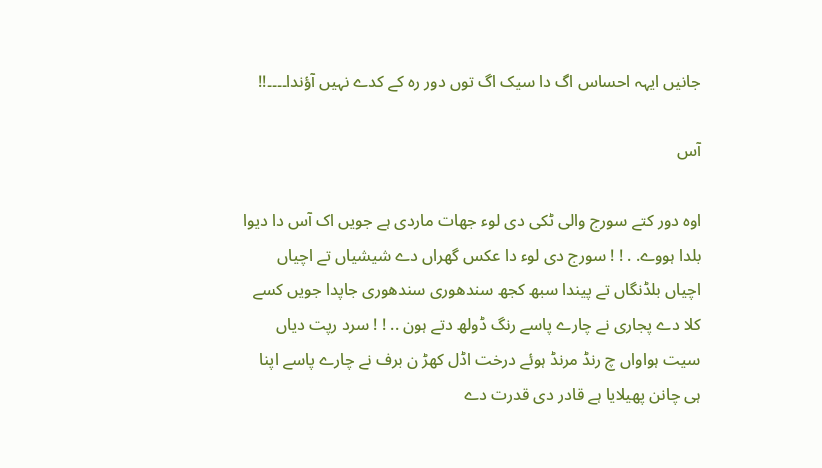جانیں ایہہ احساس اگ دا سیک اگ توں دور رہ کے کدے نہیں آؤندا۔۔۔۔!!

آس

اوہ دور کتے سورج والی ٹکی دی لوء جھات ماردی ہے جویں اک آس دا دیوا بلدا ہووے. . ! ! سورج دی لوء دا عکس گھراں دے شیشیاں تے اچیاں اچیاں بلڈنگاں تے پیندا سبھ کجھ سندھوری سندھوری جاپدا جویں کسے کلا دے پجاری نے چارے پاسے رنگ ڈولھ دتے ہون .. ! ! سرد رپت دیاں سیت ہواواں چ رنڈ مرنڈ ہوئے درخت اڈل کھڑ ن برف نے چارے پاسے اپنا ہی چانن پھیلایا ہے قادر دی قدرت دے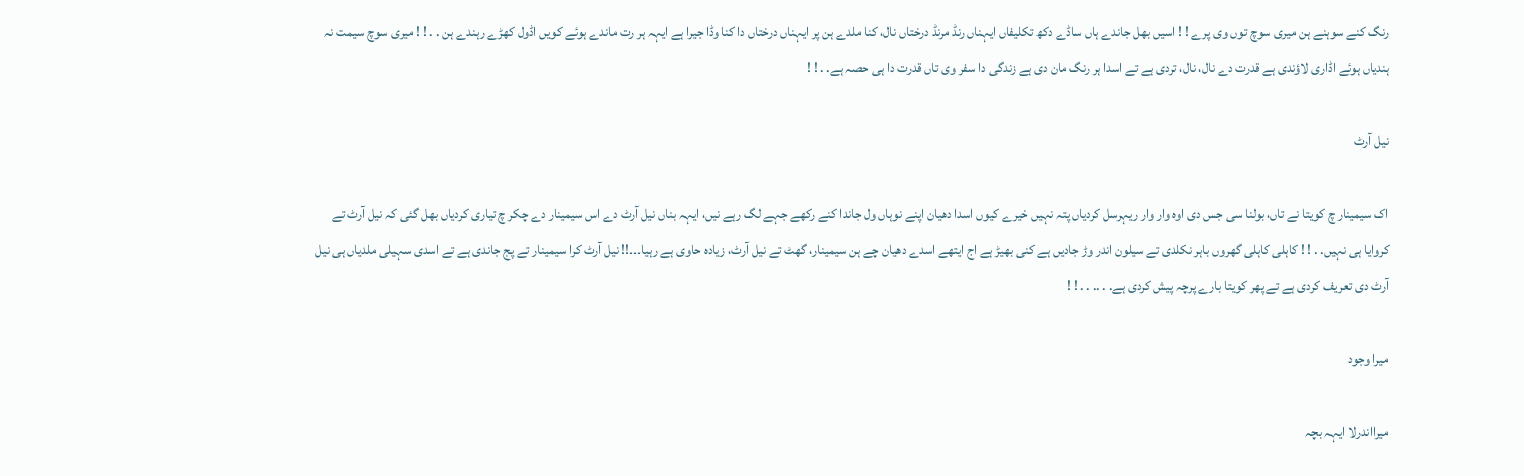رنگ کنے سوہنے ہن میری سوچ توں وی پرے ! ! اسیں بھل جاندے ہاں ساڈے دکھ تکلیفاں ایہناں رنڈ مرنڈ درختاں نال، کنا ملدے ہن پر ایہناں درختاں دا کنا وڈا جیرا ہے ایہہ ہر رت ماندے ہوئے کویں اڈول کھڑے رہندے ہن . . ! ! میری سوچ سیمت نہ ہندیاں ہوئے اڈاری لاؤندی ہے قدرت دے نال، نال، تردی ہے تے اسدا ہر رنگ مان دی ہے زندگی دا سفر وی تاں قدرت دا ہی حصہ ہے. . ! !

نیل آرٹ

اک سیمینار چ کویتا نے تاں، بولنا سی جس دی اوہ وار وار ریہرسل کردیاں پتہ نہیں خیرے کیوں اسدا دھیان اپنے نوہاں ول جاندا کنے رکھے جہے لگ رہے نیں، ایہہ بناں نیل آرٹ دے اس سیمینار دے چکر چ تیاری کردیاں بھل گئی کہ نیل آرٹ تے کروایا ہی نہیں. . ! ! کاہلی کاہلی گھروں باہر نکلدی تے سیلون اندر وڑ جادیں ہے کنی بھیڑ ہے اج ایتھے اسدے دھیان چے ہن سیمینار، گھٹ تے نیل آرٹ، زیادہ حاوی ہے رہیا۔۔۔!! نیل آرٹ کرا سیمینار تے پج جاندی ہے تے اسدی سہیلی ملدیاں ہی نیل آرٹ دی تعریف کردی ہے تے پھر کویتا بارے پرچہ پیش کردی ہے. . .. . . ! !

میرا وجود

میرااندرلا ایہہ بچہ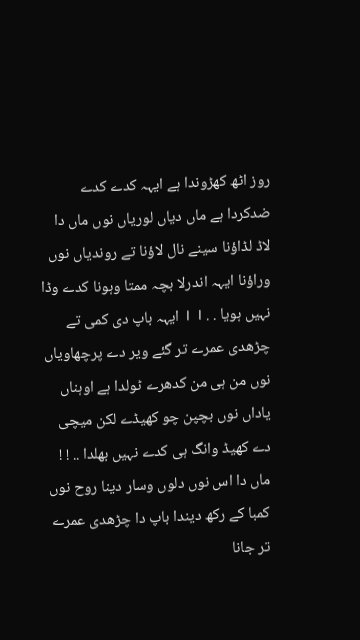روز اٹھ کھڑوندا ہے ایہہ کدے کدے ضدکردا ہے ماں دیاں لوریاں نوں ماں دا لاڈ لڈاؤنا سینے نال لاؤنا تے روندیاں نوں وراؤنا ایہہ اندرلا بچہ ممتا وہونا کدے وڈا نہیں ہویا . . । । ایہہ باپ دی کمی تے چڑھدی عمرے تر گئے ویر دے پرچھاویاں نوں من ہی من کدھرے ٹولدا ہے اوہناں یاداں نوں بچپن چو کھیڈے لکن میچی دے کھیڈ وانگ ہی کدے نہیں بھلدا .. ! ! ماں دا اس نوں دلوں وسار دینا روح نوں کمبا کے رکھ دیندا باپ دا چڑھدی عمرے تر جانا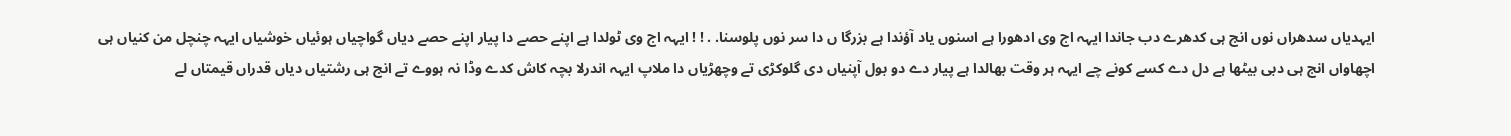ایہدیاں سدھراں نوں انج ہی کدھرے دب جاندا ایہہ اج وی ادھورا ہے اسنوں یاد آؤندا ہے بزرگا ں دا سر نوں پلوسنا. . ! ! ایہہ اج وی ٹولدا ہے اپنے حصے دا پیار اپنے حصے دیاں گواچیاں ہوئیاں خوشیاں ایہہ چنچل من کنیاں ہی اچھاواں انج ہی دبی بیٹھا ہے دل دے کسے کونے چے ایہہ ہر وقت بھالدا ہے پیار دے دو بول آپنیاں دی گلوکڑی تے وچھڑیاں دا ملاپ ایہہ اندرلا بچہ کاش کدے وڈا نہ ہووے تے انج ہی رشتیاں دیاں قدراں قیمتاں لے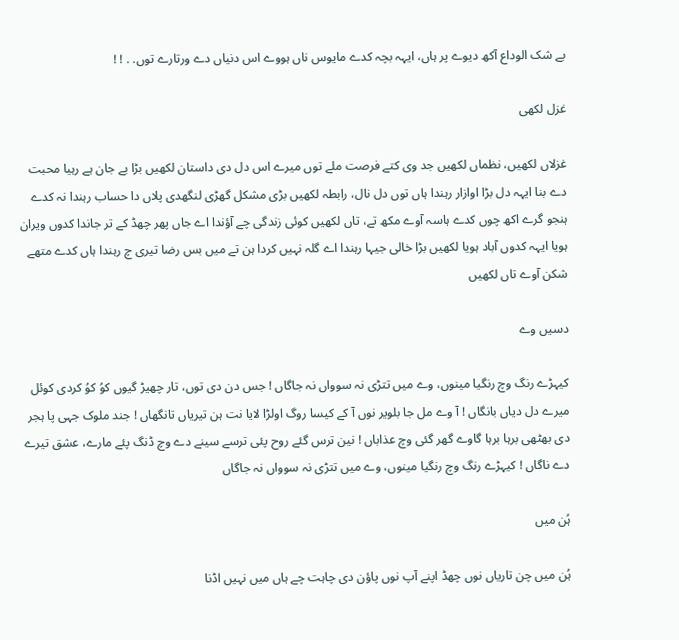بے شک الوداع آکھ دیوے پر ہاں، ایہہ بچہ کدے مایوس ناں ہووے اس دنیاں دے ورتارے توں. . ! !

غزل لکھی

غزلاں لکھیں، نظماں لکھیں جد وی کتے فرصت ملے توں میرے اس دل دی داستان لکھیں بڑا بے جان ہے رہیا محبت دے بنا ایہہ دل بڑا اوازار رہندا ہاں توں دل نال، رابطہ لکھیں بڑی مشکل گھڑی لنگھدی پلاں دا حساب رہندا نہ کدے ہنجو گرے اکھ چوں کدے ہاسہ آوے مکھ تے، تاں لکھیں کوئی زندگی چے آؤندا اے جاں پھر چھڈ کے تر جاندا کدوں ویران ہویا ایہہ کدوں آباد ہویا لکھیں بڑا خالی جیہا رہندا اے گلہ نہیں کردا ہن تے میں بس رضا تیری چ رہندا ہاں کدے متھے شکن آوے تاں لکھیں

دسیں وے

کیہڑے رنگ وچ رنگیا مینوں، وے میں تتڑی نہ سوواں نہ جاگاں ! جس دن دی توں، تار چھیڑ گیوں کوُ کوُ کردی کوئل میرے دل دیاں بانگاں ! آ وے مل جا بلویر نوں آ کے کیسا روگ اولڑا لایا نت ہن تیریاں تانگھاں ! جند ملوک جہی پا ہجر دی بھٹھی برہا برہا گاوے گھر گئی وچ عذاباں ! نین ترس گئے روح پئی ترسے سینے دے وچ ڈنگ پئے مارے، عشق تیرے دے ناگاں ! کیہڑے رنگ وچ رنگیا مینوں، وے میں تتڑی نہ سوواں نہ جاگاں

ہُن میں

ہُن میں چن تاریاں نوں چھڈ اپنے آپ نوں پاؤن دی چاہت چے ہاں میں نہیں اڈنا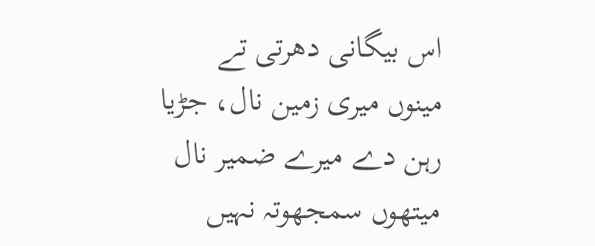اس بیگانی دھرتی تے مینوں میری زمین نال، جڑیا رہن دے میرے ضمیر نال میتھوں سمجھوتہ نہیں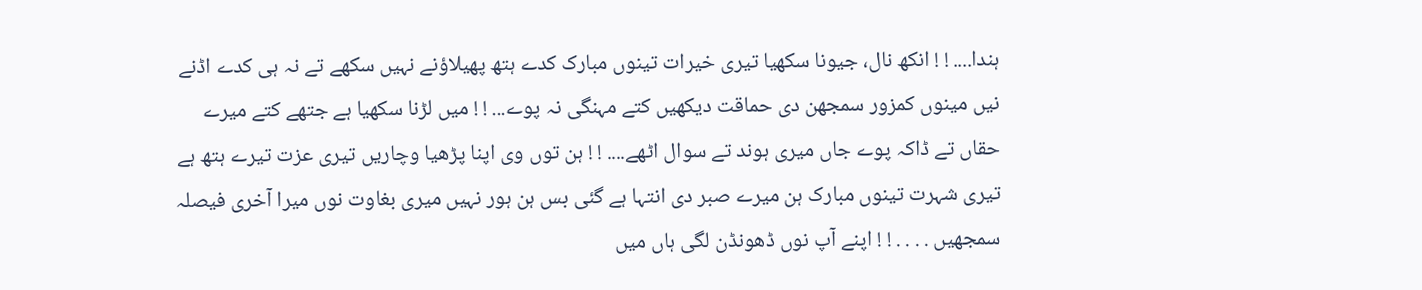ہندا.... ! ! انکھ نال، جیونا سکھیا تیری خیرات تینوں مبارک کدے ہتھ پھیلاؤنے نہیں سکھے تے نہ ہی کدے اڈنے نیں مینوں کمزور سمجھن دی حماقت دیکھیں کتے مہنگی نہ پوے... ! ! میں لڑنا سکھیا ہے جتھے کتے میرے حقاں تے ڈاکہ پوے جاں میری ہوند تے سوال اٹھے.... ! ! ہن توں وی اپنا پڑھیا وچاریں تیری عزت تیرے ہتھ ہے تیری شہرت تینوں مبارک ہن میرے صبر دی انتہا ہے گئی بس ہن ہور نہیں میری بغاوت نوں میرا آخری فیصلہ سمجھیں . . . . ! ! اپنے آپ نوں ڈھونڈن لگی ہاں میں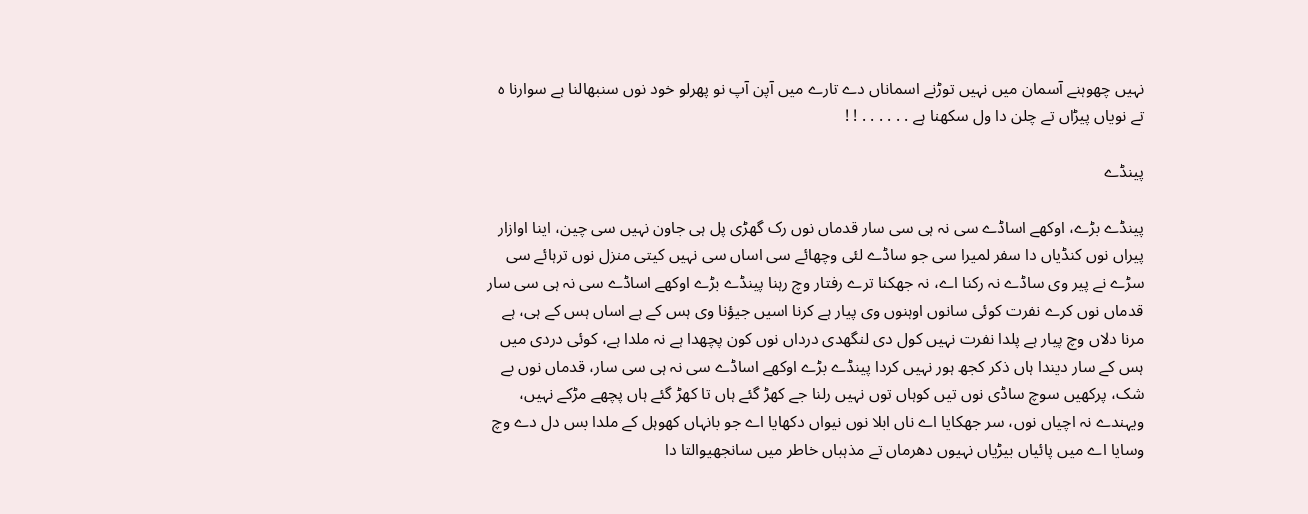نہیں چھوہنے آسمان میں نہیں توڑنے اسماناں دے تارے میں آپن آپ نو پھرلو خود نوں سنبھالنا ہے سوارنا ہ تے نویاں پیڑاں تے چلن دا ول سکھنا ہے . . . . . . ! !

پینڈے

پینڈے بڑے، اوکھے اساڈے سی نہ ہی سی سار قدماں نوں رک گھڑی پل ہی جاون نہیں سی چین، اینا اوازار پیراں نوں کنڈیاں دا سفر لمیرا سی جو ساڈے لئی وچھائے سی اساں سی نہیں کیتی منزل نوں ترہائے سی سڑے نے پیر وی ساڈے نہ رکنا اے، نہ جھکنا ترے رفتار وچ رہنا پینڈے بڑے اوکھے اساڈے سی نہ ہی سی سار قدماں نوں کرے نفرت کوئی سانوں اوہنوں وی پیار ہے کرنا اسیں جیؤنا وی ہس کے ہے اساں ہس کے ہی، ہے مرنا دلاں وچ پیار ہے پلدا نفرت نہیں کول دی لنگھدی درداں نوں کون پچھدا ہے نہ ملدا ہے، کوئی دردی میں ہس کے سار دیندا ہاں ذکر کجھ ہور نہیں کردا پینڈے بڑے اوکھے اساڈے سی نہ ہی سی سار، قدماں نوں بے شک، پرکھیں سوچ ساڈی نوں تیں کوہاں توں نہیں رلنا جے کھڑ گئے ہاں تا کھڑ گئے ہاں پچھے مڑکے نہیں، ویہندے نہ اچیاں نوں، سر جھکایا اے ناں ابلا نوں نیواں دکھایا اے جو بانہاں کھوہل کے ملدا بس دل دے وچ وسایا اے میں پائیاں بیڑیاں نہیوں دھرماں تے مذہباں خاطر میں سانجھیوالتا دا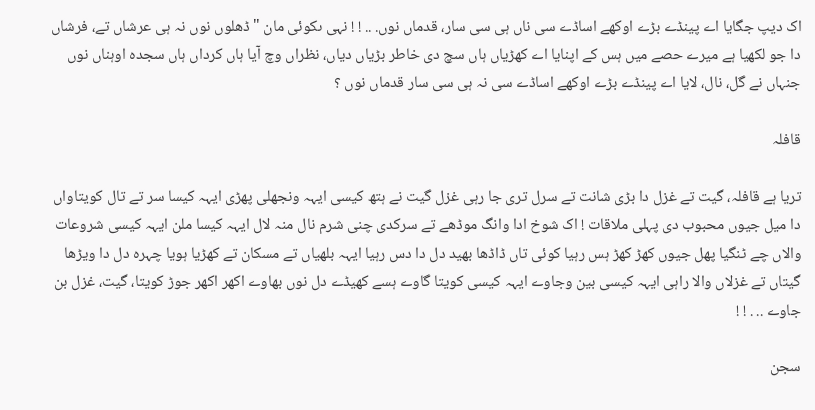اک دیپ جگایا اے پینڈے بڑے اوکھے اساڈے سی ناں ہی سی سار، قدماں نوں. .. ! ! نہی ںکوئی مان "ڈھلوں نوں نہ ہی عرشاں تے، فرشاں دا جو لکھیا ہے میرے حصے میں ہس کے اپنایا اے کھڑیاں ہاں سچ دی خاطر بڑیاں دیاں، نظراں وچ آیا ہاں کرداں ہاں سجدہ اوہناں نوں جنہاں نے گل، نال، لایا اے پینڈے بڑے اوکھے اساڈے سی نہ ہی سی سار قدماں نوں ؟

قافلہ

تریا ہے قافلہ، گیت تے غزل دا بڑی شانت تے سرل تری جا رہی غزل گیت نے ہتھ کیسی ایہہ ونجھلی پھڑی ایہہ کیسا سر تے تال کویتاواں دا میل جیوں محبوب دی پہلی ملاقات ! اک شوخ ادا وانگ موڈھے تے سرکدی چنی شرم نال منہ لال ایہہ کیسا ملن ایہہ کیسی شروعات والاں چے ٹنگیا پھل جیوں کھڑ کھڑ ہس رہیا کوئی تاں ڈاڈھا بھید دل دا دس رہیا ایہہ بلھیاں تے مسکان تے کھڑیا ہویا چہرہ دل دا ویڑھا گیتاں تے غزلاں والا راہی ایہہ کیسی بین وجاوے ایہہ کیسی کویتا گاوے ہسے کھیڈے دل نوں بھاوے اکھر اکھر جوڑ کویتا، گیت، غزل بن جاوے .. . ! !

سجن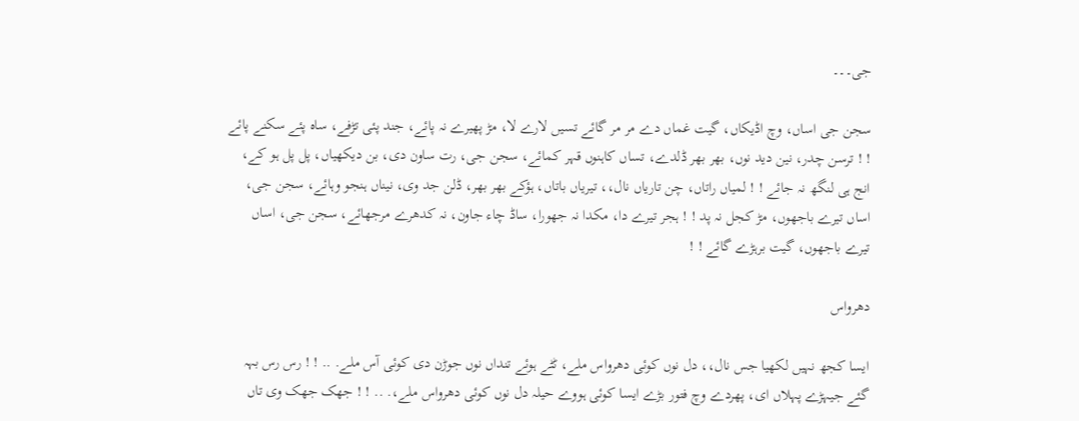جی۔۔۔

سجن جی اساں، وچ اڈیکاں، گیت غماں دے مر مر گائے تسیں لارے لا، مڑ پھیرے نہ پائے، جند پئی تڑفے، ساہ پئے سکنے پائے ! ! ترسن چدر، نین دید نوں، بھر بھر ڈلدے، تساں کاہنوں قہر کمائے، سجن جی، رت ساون دی، بن دیکھیاں، پل پل ہو کے، انج ہی لنگھ نہ جائے ! ! لمیاں راتاں، چن تاریاں نال،، تیریاں باتاں، ہؤکے بھر بھر، ڈلن جد وی، نیناں ہنجو وہائے، سجن جی، اساں تیرے باجھوں، مڑ کجل نہ پد ! ! ہجر تیرے دا، مکدا نہ جھورا، ساڈ چاء جاون، نہ کدھرے مرجھائے، سجن جی، اساں تیرے باجھوں، گیت برہڑے گائے ! !

دھرواس

ایسا کجھ نہیں لکھیا جس نال،، دل نوں کوئی دھرواس ملے، ٹٹے ہوئے تنداں نوں جوڑن دی کوئی آس ملے. .. ! ! رس رس بہہ گئے جیہڑے پہلاں ای، پھردے وچ فتور بڑے ایسا کوئی ہووے حیلہ دل نوں کوئی دھرواس ملے،. .. ! ! جھک جھک وی تاں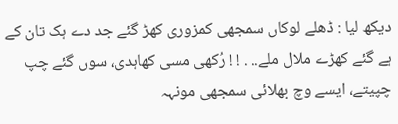دیکھ لیا : ڈھلے لوکاں سمجھی کمزوری کھڑ گئے جد دے ہک تان کے ہے گئے کھڑے ملال ملے.. . ! ! رُکھی مسی کھاہدی، سوں گئے چپ چپیتے، ایسے وچ بھلائی سمجھی مونہہ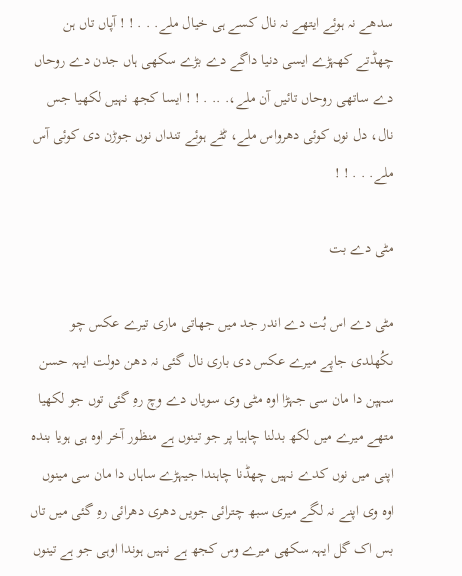سدھے نہ ہوئے ایتھے نہ نال کسے ہی خیال ملے. . . ! ! آپاں تاں ہن چھڈتے کھہڑے ایسی دنیا داگے دے بڑے سکھی ہاں جدن دے روحاں دے ساتھی روحاں تائیں آن ملے،. .. . ! ! ایسا کجھ نہیں لکھیا جس نال، دل نوں کوئی دھرواس ملے، ٹٹے ہوئے تنداں نوں جوڑن دی کوئی آس ملے. . . ! !

مٹی دے بت

مٹی دے اس بُت دے اندر جد میں جھاتی ماری تیرے عکس چو ںکُھلدی جاپے میرے عکس دی باری نال گئی نہ دھن دولت ایہہ حسن سہپن دا مان سی جہڑا اوہ مٹی وی سویاں دے وچ رہِ گئی توں جو لکھیا متھے میرے میں لکھ بدلنا چاہیا پر جو تینوں ہے منظور آخر اوہ ہی ہویا بندہ اپنی میں نوں کدے نہیں چھڈنا چاہندا جیہڑے ساہاں دا مان سی مینوں اوہ وی اپنے نہ لگے میری سبھ چترائی جویں دھری دھرائی رہِ گئی میں تاں بس اک گل ایہہ سکھی میرے وس کجھ ہے نہیں ہوندا اوہی جو ہے تینوں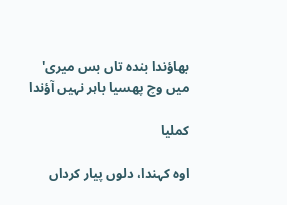بھاؤندا بندہ تاں بس میری' میں وچ پھسیا باہر نہیں آؤندا

کملیا

اوہ کہندا، دلوں پیار کرداں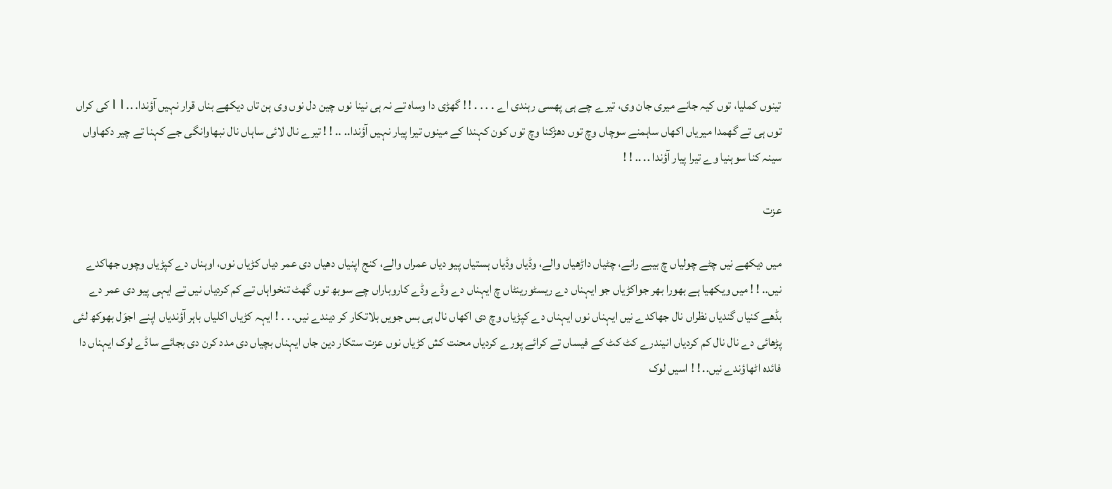تینوں کملیا، توں کیہ جانے میری جان وی، تیرے چے ہی پھسی رہندی اے . . . . ! ! گھڑی دا وساہ تے نہ ہی نینا نوں چین دل نوں وی ہن تاں دیکھے بناں قرار نہیں آؤندا. .. । । کی کراں توں ہی تے گھمدا میریاں اکھاں ساہمنے سوچاں وچ توں دھڑکنا وچ توں کون کہندا کے مینوں تیرا پیار نہیں آؤندا.. .. ! ! تیرے نال لائی ساہاں نال نبھاوانگی جے کہنا تے چیر دکھاواں سینہ کنا سوہنیا وے تیرا پیار آؤندا .. .. ! !

عزت

میں دیکھے نیں چٹے چولیاں چ بیبے رانے، چٹیاں داڑھیاں والے، وڈیاں وڈیاں ہستیاں پیو دیاں عمراں والے، کنج اپنیاں دھیاں دی عمر دیاں کڑیاں نوں، اوہناں دے کپڑیاں وچوں جھاکدے نیں.. ! ! میں ویکھیا ہے بھورا بھر جواکڑیاں جو ایہناں دے ریسٹورینٹاں چ ایہناں دے وڈے وڈے کاروباراں چے سوبھ توں گھٹ تنخواہاں تے کم کردیاں نیں تے ایہی پیو دی عمر دے بڈھے کنیاں گندیاں نظراں نال جھاکدے نیں ایہناں نوں ایہناں دے کپڑیاں وچ دی اکھاں نال ہی بس جویں بلاتکار کر دیندے نیں. . . ! ایہہ کڑیاں اکلیاں باہر آؤندیاں اپنے اجوَل بھوکھ لئی پڑھائی دے نال نال کم کردیاں انیندرے کٹ کٹ کے فیساں تے کرائے پورے کردیاں محنت کش کڑیاں نوں عزت ستکار دین جاں ایہناں بچیاں دی مدد کرن دی بجائے ساڈے لوک ایہناں دا فائدہ اٹھاؤندے نیں.. ! ! اسیں لوک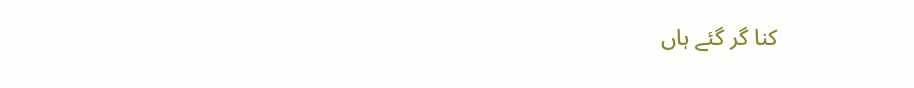کنا گر گئے ہاں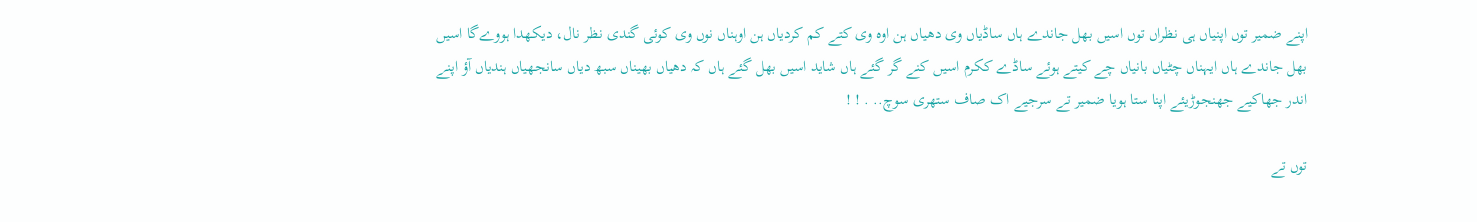اپنے ضمیر توں اپنیاں ہی نظراں توں اسیں بھل جاندے ہاں ساڈیاں وی دھیاں ہن اوہ وی کتے کم کردیاں ہن اوہناں نوں وی کوئی گندی نظر نال، دیکھدا ہووےگا اسیں بھل جاندے ہاں ایہناں چٹیاں بانیاں چے کیتے ہوئے ساڈے ککرم اسیں کنے گر گئے ہاں شاید اسیں بھل گئے ہاں کہ دھیاں بھیناں سبھ دیاں سانجھیاں ہندیاں آؤ اپنے اندر جھاکیے جھنجوڑیئے اپنا ستا ہویا ضمیر تے سرجیے اک صاف ستھری سوچ.. . ! !

توں تے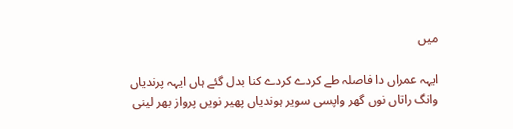میں

ایہہ عمراں دا فاصلہ طے کردے کردے کنا بدل گئے ہاں ایہہ پرندیاں وانگ راتاں نوں گھر واپسی سویر ہوندیاں پھیر نویں پرواز بھر لینی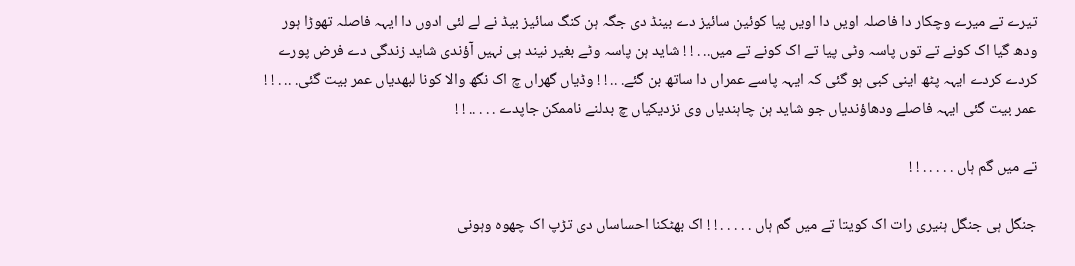تیرے تے میرے وچکار دا فاصلہ اویں دا اویں پیا کوئین سائیز دے بینڈ دی جگہ ہن کنگ سائیز بیڈ نے لے لئی ادوں دا ایہہ فاصلہ تھوڑا ہور ودھ گیا اک کونے تے توں پاسہ وٹی پیا تے اک کونے تے میں.. . ! ! شاید ہن پاسہ وٹے بغیر نیند ہی نہیں آؤندی شاید زندگی دے فرض پورے کردے کردے ایہہ پٹھ اینی کبی ہو گئی کہ ایہہ پاسے عمراں دا ساتھ بن گئے. .. ! ! وڈیاں گھراں چ اک نگھ والا کونا لبھدیاں عمر بیت گئی. .. . ! ! عمر بیت گئی ایہہ فاصلے ودھاؤندیاں جو شاید ہن چاہندیاں وی نزدیکیاں چ بدلنے ناممکن جاپدے . . . .. ! !

تے میں گم ہاں . . . . . ! !

جنگل ہی جنگل ہنیری رات اک کویتا تے میں گم ہاں . . . . . ! ! اک بھٹکنا احساساں دی تڑپ اک چھوہ وہونی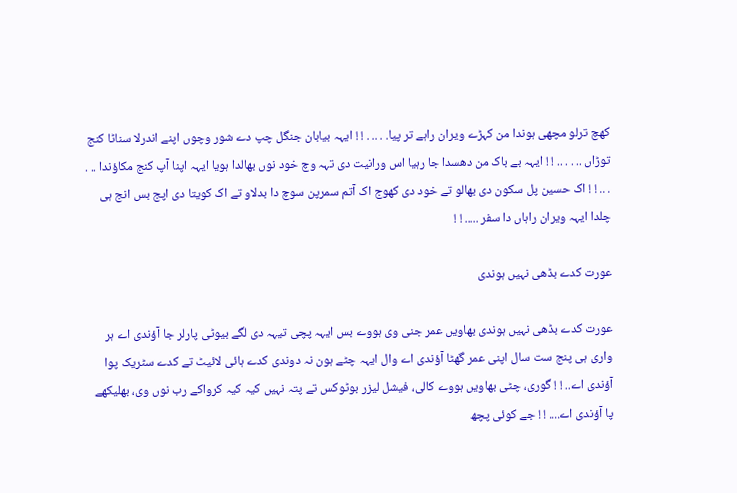کھچ ترلو مچھی ہوندا من کہڑے ویران راہے تر پیا. . .. . ! ! ایہہ بیابان جنگل چپ دے شور وچوں اپنے اندرلا سناٹا کنج توڑاں .. . . .. ! ! ایہہ بے باک من دھسدا جا رہیا اس ورانیت دی تہہ وچ خود نوں بھالدا ہویا ایہہ اپنا آپ کنج مکاؤندا .. . . .. ! ! اک حسین پل سکون دی بھالو تے خود دی کھوج اک آتم سمرپن سوچ دا بدلاو تے اک کویتا دی اپج بس انج ہی چلدا ایہہ ویران راہاں دا سفر ..... ! !

عورت کدے بڈھی نہیں ہوندی

عورت کدے بڈھی نہیں ہوندی بھاویں عمر جنی وی ہووے بس ایہہ پچی تیہہ دی لگے بیوٹی پارلر جا آؤندی اے ہر واری ہی پنج ست سال اپنی عمر گھٹا آؤندی اے وال ایہہ چٹے ہون نہ دوندی کدے ہائی لائیٹ تے کدے سٹریک پوا آؤندی اے.. ! ! گوری، چٹی بھاویں ہووے کالی، فیشل لیزر بوٹوکس تے پتہ نہیں کیہ کیہ کرواکے رب نوں وی، بھلیکھے پا آؤندی اے.... ! ! جے کوئی پچھ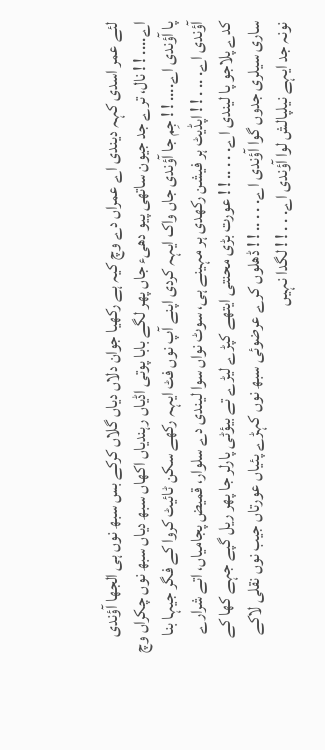لئے عمر اسدی کہہ دیندی اے عمراں دے وچ کیہ ہے رکھیا جوان دلاں دیاں گلاں کرکے بس سبھ نوں ہی الجھا آؤندی اے.... ! ! نال، ترے جد جیون ساتھی پیو دھیء جاں پھر لگے بابا پوتی اڈیاں رہندیاں اکھاں سبھ دیاں سبھ نوں چکراں وچ پا آؤندی اے.... ! ! جِم جا آؤندی جاں واک ایہہ کردی اپنے آپ نوں فٹ ایہہ رکھے سکن ٹائیٹ کروا کے فگر جیہا بنا آؤندی اے. .. . ! ! اپڈیٹ ہر فیشن رکھدی ہر مہینے ہی، سوٹ نواں سوا لیندی دے سلوار، قمیض پجامیاں، اتے شرارے کدے پلاجو پا لیندی اے. . . .. ! ! عورت بڑی محنتی ایتھے کپڑے لیڑے تے بیؤٹی پارلر جا پھر ریل گپے جہے کھا کے ساری سیلری جدوں گوا آؤندی اے. . . .. ! ! ڈھلوں کرے عرضوئی سبھ نوں کہڑے پئیاں عورتاں جیب نوں نقلی لاکے نونہ جد ایہے نیلپالش لوا آؤندی اے. . . ! ! لگدا نہیں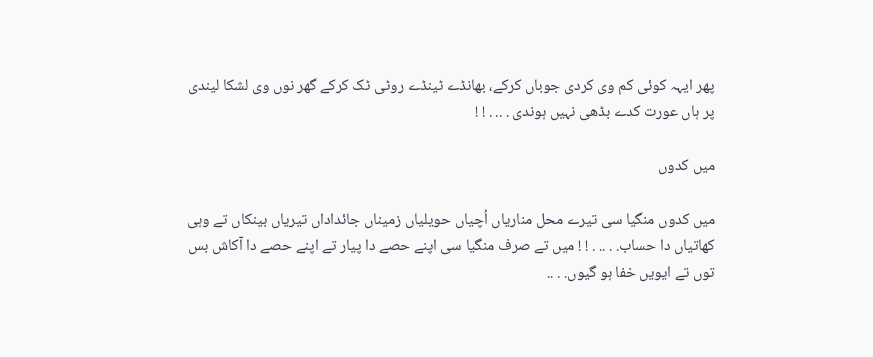پھر ایہہ کوئی کم وی کردی جوباں کرکے، بھانڈے ٹینڈے روٹی ٹک کرکے گھر نوں وی لشکا لیندی پر ہاں عورت کدے بڈھی نہیں ہوندی . .. . ! !

میں کدوں

میں کدوں منگیا سی تیرے محل مناریاں اُچیاں حویلیاں زمیناں جائداداں تیریاں بینکاں تے وہی کھاتیاں دا حساب. . .. . ! ! میں تے صرف منگیا سی اپنے حصے دا پیار تے اپنے حصے دا آکاش بس توں تے ایویں خفا ہو گیوں. . ..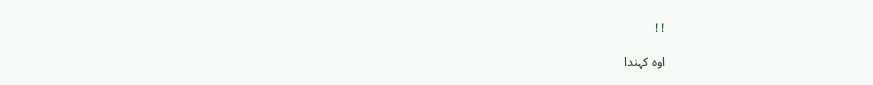! !

اوہ کہندا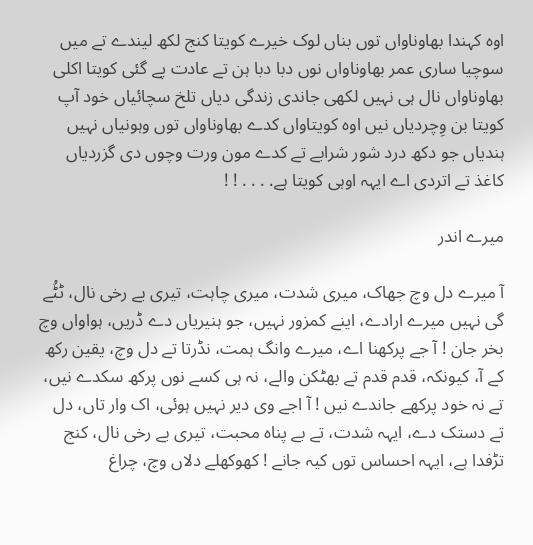اوہ کہندا بھاوناواں توں بناں لوک خیرے کویتا کنج لکھ لیندے تے میں سوچیا ساری عمر بھاوناواں نوں دبا دبا ہن تے عادت پے گئی کویتا اکلی بھاوناواں نال ہی نہیں لکھی جاندی زندگی دیاں تلخ سچائیاں خود آپ کویتا بن وِچردیاں نیں اوہ کویتاواں کدے بھاوناواں توں وہونیاں نہیں ہندیاں جو دکھ درد شور شرابے تے کدے مون ورت وچوں دی گزردیاں کاغذ تے اتردی اے ایہہ اوہی کویتا ہے. . . . ! !

میرے اندر

آ میرے دل وچ جھاک، میری شدت، میری چاہت، تیری بے رخی نال، ٹٹُے گی نہیں میرے ارادے، اینے کمزور نہیں، جو ہنیریاں دے ڈریں، ہواواں وچ بخر جان ! آ جے پرکھنا اے، میرے وانگ ہمت، نڈرتا تے دل وچ، یقین رکھ کے آ، کیونکہ، قدم قدم تے بھٹکن والے، نہ ہی کسے نوں پرکھ سکدے نیں، تے نہ خود پرکھے جاندے نیں ! آ اجے وی دیر نہیں ہوئی، اک وار تاں، دل تے دستک دے، ایہہ شدت، تے بے پناہ محبت، تیری بے رخی نال، کنج تڑفدا ہے، ایہہ احساس توں کیہ جانے ! کھوکھلے دلاں وچ، چراغ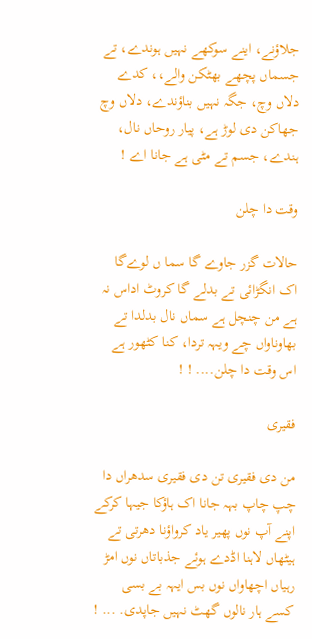جلاؤنے، اینے سوکھے نہیں ہوندے، تے جسماں پچھے بھٹکن والے،، کدے دلاں وچ، جگہ نہیں بناؤندے، دلاں وچ جھاکن دی لوڑ ہے، پیار روحاں نال، ہندے، جسم تے مٹی ہے جانا اے !

وقت دا چلن

حالات گزر جاوے گا سما ں لوےگا اک انگڑائی تے بدلے گا کروٹ اداس نہ ہے من چنچل ہے سماں نال بدلدا تے بھاوناواں چے ویہہ تردا، کنا کٹھور ہے اس وقت دا چلن.... ! !

فقیری

من دی فقیری تن دی فقیری سدھراں دا چپ چاپ بہہ جانا اک ہاؤکا جیہا کرکے اپنے آپ نوں پھیر یاد کرواؤنا دھرتی تے ہیٹھاں لاہنا اڈدے ہوئے جذباتاں نوں امڑ رہیاں اچھاواں نوں بس ایہہ بے بسی کسے ہار نالوں گھٹ نہیں جاپدی. ... !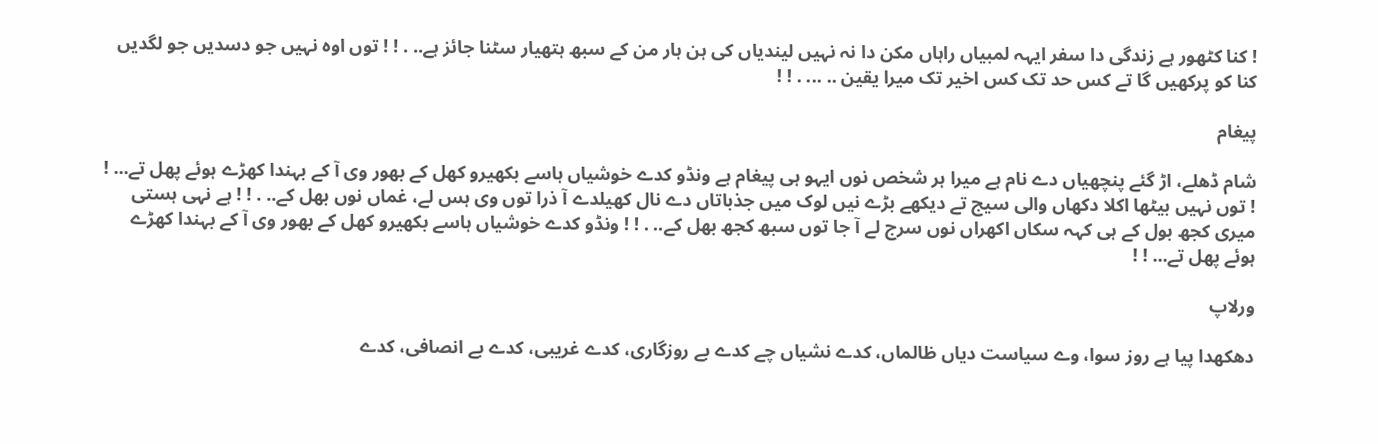! کنا کٹھور ہے زندگی دا سفر ایہہ لمبیاں راہاں مکن دا نہ نہیں لیندیاں کی ہن ہار من کے سبھ ہتھیار سٹنا جائز ہے.. . ! ! توں اوہ نہیں جو دسدیں جو لگدیں کنا کو پرکھیں گا تے کس حد تک کس اخیر تک میرا یقین .. ... . ! !

پیغام

شام ڈھلے، اڑ گئے پنچھیاں دے نام ہے میرا ہر شخص نوں ایہو ہی پیغام ہے ونڈو کدے خوشیاں ہاسے بکھیرو کھل کے بھور وی آ کے بہندا کھڑے ہوئے پھل تے... ! ! توں نہیں بیٹھا اکلا دکھاں والی سیج تے دیکھے بڑے نیں لوک میں جذباتاں دے نال کھیلدے آ ذرا توں وی ہس لے، غماں نوں بھل کے.. . ! ! ہے نہی ہستی میری کجھ بول کے ہی کہہ سکاں اکھراں نوں سرج لے آ جا توں سبھ کجھ بھل کے.. . ! ! ونڈو کدے خوشیاں ہاسے بکھیرو کھل کے بھور وی آ کے بہندا کھڑے ہوئے پھل تے... ! !

ورلاپ

دھکھدا پیا ہے روز سوا، وے سیاست دیاں ظالماں، کدے نشیاں چے کدے بے روزگاری، کدے غریبی، کدے بے انصافی، کدے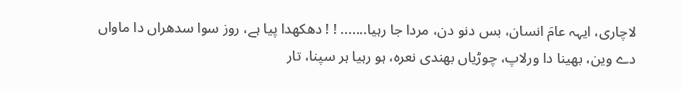لاچاری، ایہہ عامَ انسان، بس دنو دن، مردا جا رہیا....... ! ! دھکھدا پیا ہے، روز سوا سدھراں دا ماواں دے وین، بھینا دا ورلاپ، چوڑیاں بھندی نعرہ، ہو رہیا ہر سپنا، تار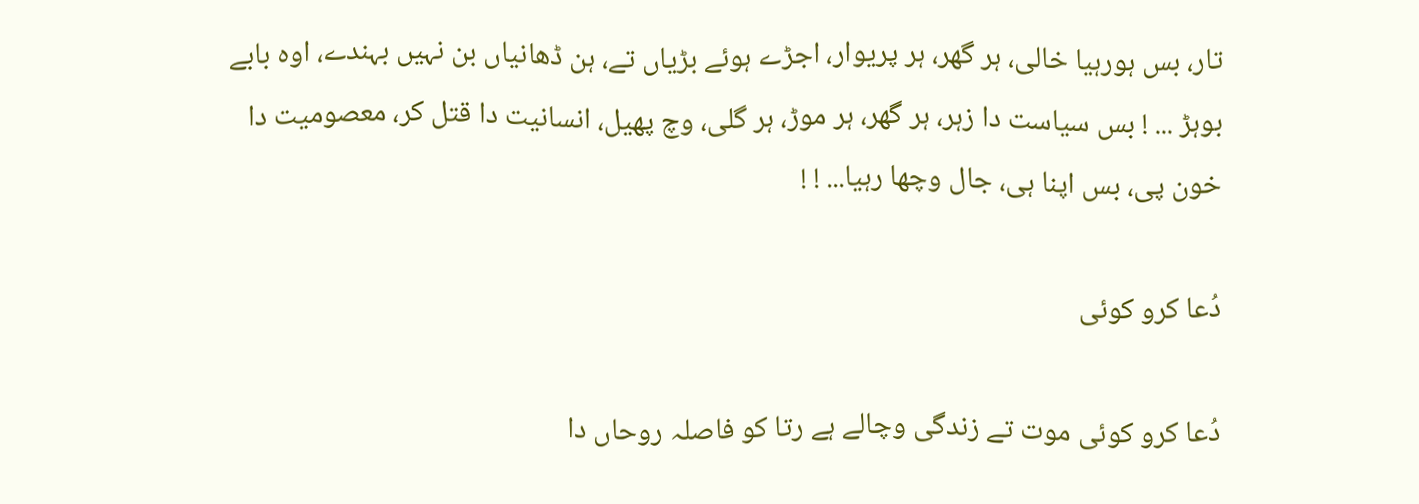تار، بس ہورہیا خالی، ہر گھر، ہر پریوار، اجڑے ہوئے بڑیاں تے، ہن ڈھانیاں بن نہیں بہندے، اوہ بابے بوہڑ ... ! بس سیاست دا زہر، ہر گھر، ہر موڑ، ہر گلی، وچ پھیل، انسانیت دا قتل کر، معصومیت دا خون پی، بس اپنا ہی، جال وچھا رہیا... ! !

دُعا کرو کوئی

دُعا کرو کوئی موت تے زندگی وچالے ہے رتا کو فاصلہ روحاں دا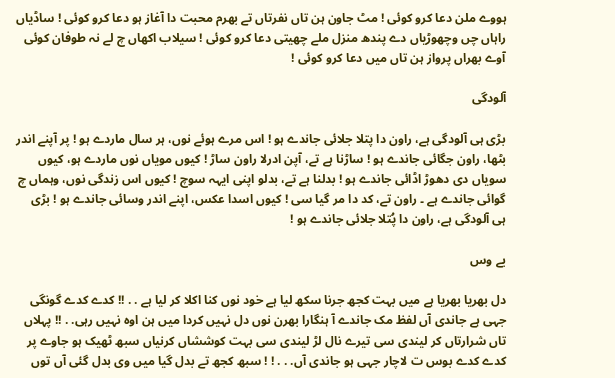ہووے ملن دعا کرو کوئی ! مٹ جاون ہن تاں نفرتاں تے بھرم محبت دا آغاز ہو دعا کرو کوئی ! ساڈیاں راہاں چں وچھوڑیاں دے پندھ منزل ملے چھیتی دعا کرو کوئی ! سیلاب اکھاں چ لے نہ طوفان کوئی آوے بھراں پرواز ہن تاں میں دعا کرو کوئی !

آلودگی

بڑی ہی آلودگی ہے، راون دا پتلا جلائی جاندے ہو ! اس مرے ہوئے نوں، ہر سال ماردے ہو ! پر آپنے اندر بٹھا، راون جگائی جاندے ہو ! ساڑنا ہے تے، آپن ادرلا راون ساڑ ! کیوں مویاں نوں ماردے ہو، کیوں سویاں دی دھوڑ اڈائی جاندے ہو ! بدلنا ہے تے، بدلو اپنی ایہہ سوچ ! کیوں اس زندگی نوں، وہماں چ گوائی جاندے ہے ۔ راون تے، کد دا مر گیا سی ! کیوں اسدا عکس، اپنے اندر وسائی جاندے ہو ! بڑی ہی آلودگی ہے، راون دا پُتلا جلائی جاندے ہو !

بے وس

دل بھریا بھریا ہے میں بہت کجھ جرنا سکھ لیا ہے خود نوں کنا اکلا کر لیا ہے . . !! کدے کدے گونگی جہی ہے جاندی آں لفظ مک جاندے آ ہنگارا بھرن نوں دل نہیں کردا میں ہن اوہ نہیں رہی. . !! پہلاں تاں شرارتاں کر لیندی سی تیرے نال لڑ لیندی سی بہت کوششاں کرنیاں سبھ ٹھیک ہو جاوے پر کدے کدے بوس ت لاچار جہی ہو جاندی آں. . . ! ! سبھ کجھ تے بدل گیا میں وی بدل گئی آں توں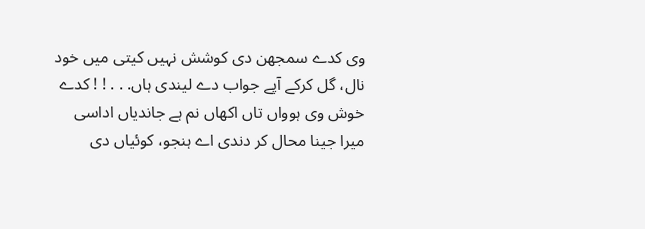وی کدے سمجھن دی کوشش نہیں کیتی میں خود نال، گل کرکے آپے جواب دے لیندی ہاں. . . ! ! کدے خوش وی ہوواں تاں اکھاں نم ہے جاندیاں اداسی میرا جینا محال کر دندی اے ہنجو، کوئیاں دی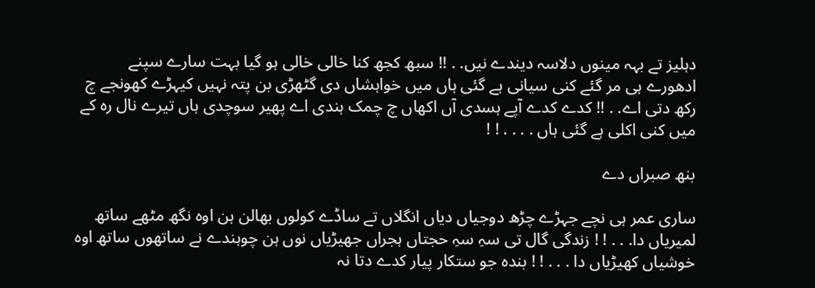دہلیز تے بہہ مینوں دلاسہ دیندے نیں. . !! سبھ کجھ کنا خالی خالی ہو گیا بہت سارے سپنے ادھورے ہی مر گئے کنی سیانی ہے گئی ہاں میں خواہشاں دی گٹھڑی بن پتہ نہیں کیہڑے کھونجے چ رکھ دتی اے. . !! کدے کدے آپے ہسدی آں اکھاں چ چمک ہندی اے پھیر سوچدی ہاں تیرے نال رہ کے میں کنی اکلی ہے گئی ہاں . . . . ! !

بنھ صبراں دے

ساری عمر ہی نچے جہڑے چڑھ دوجیاں دیاں انگلاں تے ساڈے کولوں بھالن ہن اوہ نگھ مٹھے ساتھ لمیریاں دا. . . ! ! زندگی گال تی سہِ سہِ حجتاں ہجراں جھیڑیاں نوں ہن چوہندے نے ساتھوں ساتھ اوہ خوشیاں کھیڑیاں دا . . . ! ! بندہ جو ستکار پیار کدے دتا نہ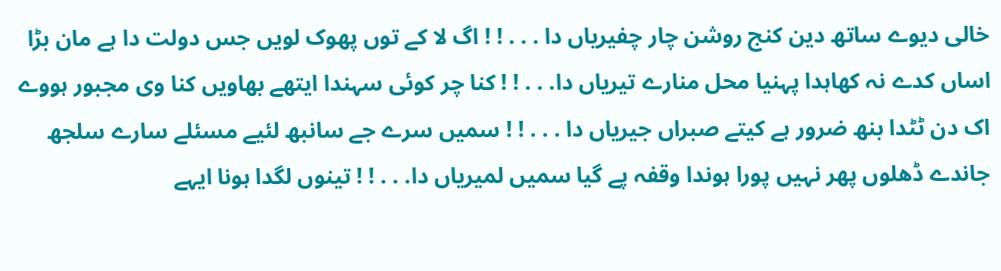خالی دیوے ساتھ دین کنج روشن چار چفیریاں دا . . . ! ! اگ لا کے توں پھوک لویں جس دولت دا ہے مان بڑا اساں کدے نہ کھاہدا پہنیا محل منارے تیریاں دا. . . ! ! کنا چر کوئی سہندا ایتھے بھاویں کنا وی مجبور ہووے اک دن ٹٹدا بنھ ضرور ہے کیتے صبراں جیریاں دا . . . ! ! سمیں سرے جے سانبھ لئیے مسئلے سارے سلجھ جاندے ڈھلوں پھر نہیں پورا ہوندا وقفہ پے گیا سمیں لمیریاں دا. . . ! ! تینوں لگدا ہونا ایہے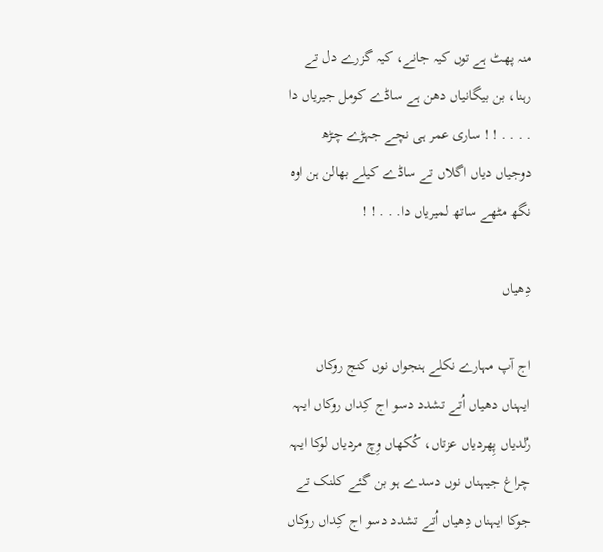منہ پھٹ ہے توں کیہ جانے، کیہ گزرے دل تے رہنا، بن بیگانیاں دھن ہے ساڈے کومل جیریاں دا . . . . ! ! ساری عمر ہی نچے جہڑے چڑھ دوجیاں دیاں اگلاں تے ساڈے کیلے بھالن ہن اوہ نگھ مٹھے ساتھ لمیریاں دا. . . ! !

دِھیاں

اج آپ مہارے نکلے ہنجواں نوں کنج روکاں ایہناں دھیاں اُتے تشدد دسو اج کِداں روکاں ایہہ رُلدیاں پِھردیاں عزتاں، کُکھاں وِچ مردیاں لوکا ایہہ چراغ جیہناں نوں دسدے ہو بن گئے کلنک تے جوکا ایہناں دِھیاں اُتے تشدد دسو اج کِداں روکاں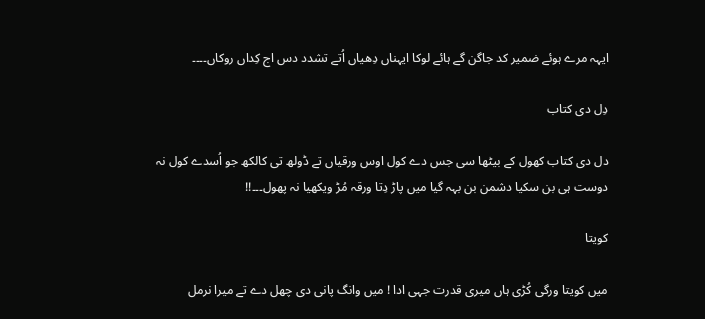ایہہ مرے ہوئے ضمیر کد جاگن گے ہائے لوکا ایہناں دِھیاں اُتے تشدد دس اج کِداں روکاں۔۔۔۔

دِل دی کتاب

دل دی کتاب کھول کے بیٹھا سی جس دے کول اوس ورقیاں تے ڈولھ تی کالکھ جو اُسدے کول نہ دوست ہی بن سکیا دشمن بن بہہ گیا میں پاڑ دِتا ورقہ مُڑ ویکھیا نہ پھول۔۔۔!!

کویتا

میں کویتا ورگی کُڑی ہاں میری قدرت جہی ادا ! میں وانگ پانی دی چھل دے تے میرا نرمل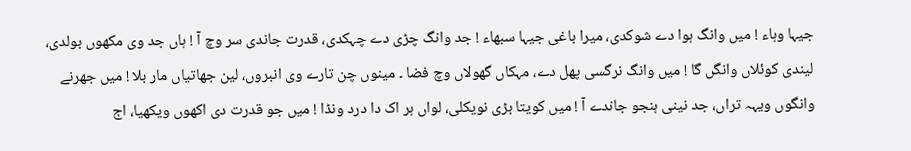جیہا وہاء ! میں وانگ ہوا دے شوکدی، میرا باغی جیہا سبھاء ! جد وانگ چڑی دے چہکدی، قدرت جاندی سر وچ آ ! ہاں جد وی مکھوں بولدی، لیندی کوئلاں وانگں گا ! میں وانگ نرگسی پھل دے، مہکاں گھولاں وچ فضا ۔ مینوں چن تارے وی انبروں، لین جھاتیاں مار بلا ! میں جھرنے وانگوں ویہہ تراں، جد نینی ہنجو جاندے آ ! میں کویتا بڑی نویکلی، لواں ہر اک دا درد ونڈا ! میں جو قدرت دی اکھوں ویکھیا، اج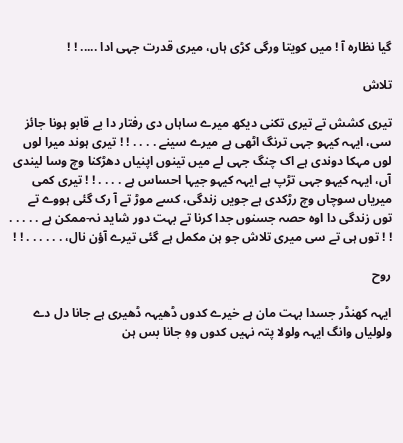گیا نظارہ آ ! میں کویتا ورگی کڑی ہاں، میری قدرت جہی ادا ..... ! !

تلاش

تیری کشش تے تیری تکنی دیکھ میرے ساہاں دی رفتار دا بے قابو ہونا جائز سی، ایہہ کیہو جہی ترنگ اٹھی ہے میرے سینے . . . . ! ! تیری ہوند میرا لوں لوں مہکا دوندی ہے اک چنگ جہی لے میں تینوں اپنیاں دھڑکنا وچ وسا لیندی آں، ایہہ کیہو جہی تڑپ ہے ایہہ کیہو جیہا احساس ہے . . . . ! ! تیری کمی میریاں سوچاں وچ رڑکدی ہے جویں زندگی، کسے موڑ تے آ رک گئی ہووے تے توں زندگی دا اوہ حصہ جسنوں جدا کرنا تے بہت دور شاید نہ-ممکن ہے . . . . . ! ! توں ہی تے سی میری تلاش جو ہن مکمل ہے گئی تیرے آؤن نال، . . . . . . ! !

روح

ایہہ کھنڈر جسدا بہت مان ہے خیرے کدوں ڈھیہہ ڈھیری ہے جانا دل دے ولولیاں وانگ ایہہ ولولا پتہ نہیں کدوں وہِ جانا بس ہن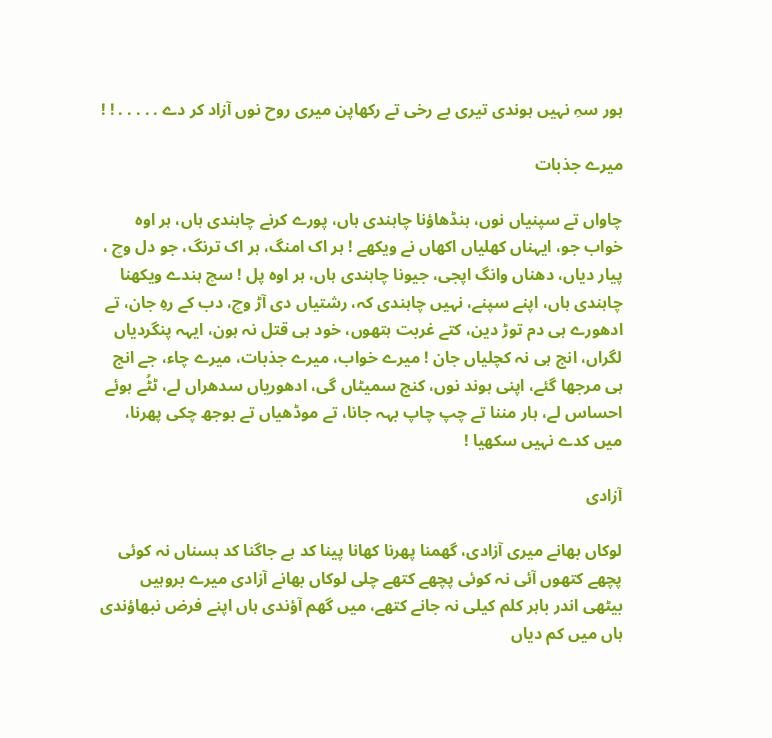ہور سہِ نہیں ہوندی تیری بے رخی تے رکھاپن میری روح نوں آزاد کر دے . . . . . ! !

میرے جذبات

چاواں تے سپنیاں نوں، ہنڈھاؤنا چاہندی ہاں، پورے کرنے چاہندی ہاں، ہر اوہ خواب جو، ایہناں کھلیاں اکھاں نے ویکھے ! ہر اک امنگ، ہر اک ترنگ، جو دل وچ ، پیار دیاں، دھناں وانگ اپجی، جیونا چاہندی ہاں، ہر اوہ پل ! سچ ہندے ویکھنا چاہندی ہاں، اپنے سپنے، نہیں چاہندی کہ، رشتیاں دی آڑ وچ، دب کے رہِ جان، تے ادھورے ہی دم توڑ دین، کتے غربت ہتھوں، خود ہی قتل نہ ہون، ایہہ پنگردیاں لگراں، انج ہی نہ کچلیاں جان ! میرے خواب، میرے جذبات، میرے چاء، جے انج ہی مرجھا گئے، اپنی ہوند نوں، کنج سمیٹاں گی، ادھوریاں سدھراں لے، ٹٹُے ہوئے احساس لے، ہار مننا تے چپ چاپ بہہ جانا، تے موڈھیاں تے بوجھ چکی پھرنا، میں کدے نہیں سکھیا !

آزادی

لوکاں بھانے میری آزادی، گھمنا پھرنا کھانا پینا کد ہے جاگنا کد ہسناں نہ کوئی پچھے کتھوں آئی نہ کوئی پچھے کتھے چلی لوکاں بھانے آزادی میرے بروہیں بیٹھی اندر باہر کلم کیلی نہ جانے کتھے، میں گھم آؤندی ہاں اپنے فرض نبھاؤندی ہاں میں کم دیاں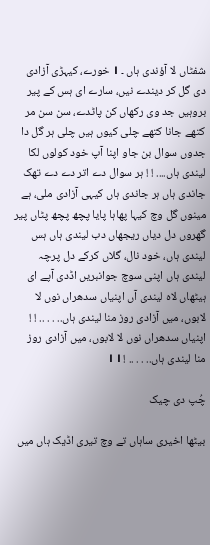شفٹاں لا آؤندی ہاں ۔ । خورے، کیہڑی آزادی دی گل کر دیندے نیں، سارے ای ہس کے پیر بروہیں جد وی رکھاں کن پاٹدے، سن سن مر کتھے جانا کتھے چلی کیوں ہیں چلی ہر گل دا جدوں سوال بن جاو اپنا آپ خود کولوں لکا لیندی ہاں.... ! ! ہر سوال دے اتر دے دے تھک جاندی ہاں ہر جاندی ہاں کیہی آزادی ملی، ہے مینوں گل وچ کیہا پھاہا پایا پچھ پچھ پٹاں پیر گھروں دل دیاں ریجھاں دب لیندی ہاں ہس لیندی ہاں، خود نال، گلاں کرکے دل پرچہ لیندی ہاں اپنی سوچ جوانبریں اڈدی آپے ای ہیٹھاں لاہ لیندی آں اپنیاں سدھراں نوں لا لابوں، میں آزادی روز منا لیندی ہاں.. . . .. ! ! اپنیاں سدھراں نوں لا لابوں، میں آزادی روز منا لیندی ہاں.. . . .. ! । ।

چُپ دی چیک

بیٹھا اخیری ساہاں تے وچ تیری اڈیک ہاں میں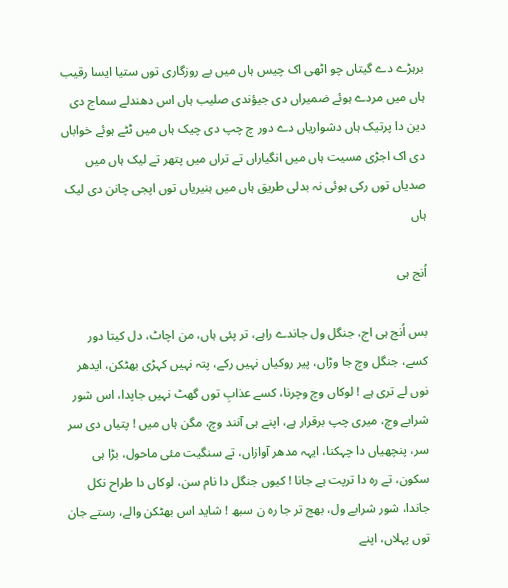برہڑے دے گیتاں چو اٹھی اک چیس ہاں میں بے روزگاری توں ستیا ایسا رقیب ہاں میں مردے ہوئے ضمیراں دی جیؤندی صلیب ہاں اس دھندلے سماج دی دین دا پرتیک ہاں دشواریاں دے دور چ چپ دی چیک ہاں میں ٹٹے ہوئے خواباں دی اک اجڑی مسیت ہاں میں انگیاراں تے تراں میں پتھر تے لیک ہاں میں صدیاں توں رکی ہوئی نہ بدلی طریق ہاں میں ہنیریاں توں اپجی چانن دی لیک ہاں

اُنج ہی

بس اُنج ہی اج، جنگل ول جاندے راہے، تر پئی ہاں، من اچاٹ، دل کیتا دور کسے، جنگل وچ جا وڑاں، پیر روکیاں نہیں رکے، پتہ نہیں کہڑی بھٹکن، ایدھر نوں لے تری ہے ! لوکاں وچ وچرنا، کسے عذابِ توں گھٹ نہیں جاپدا، اس شور شرابے وچ، میری چپ برقرار ہے، اپنے ہی آنند وچ، مگن ہاں میں ! پتیاں دی سر سر، پنچھیاں دا چہکنا، ایہہ مدھر آوازاں، تے سنگیت مئی ماحول، بڑا ہی سکون، تے رہ دا ترپت ہے جانا ! کیوں جنگل دا نام سن، لوکاں دا طراح نکل جاندا، شور شرابے ول، بھج تر جا رہ ن سبھ ! شاید اس بھٹکن والے، رستے جان توں پہلاں، اپنے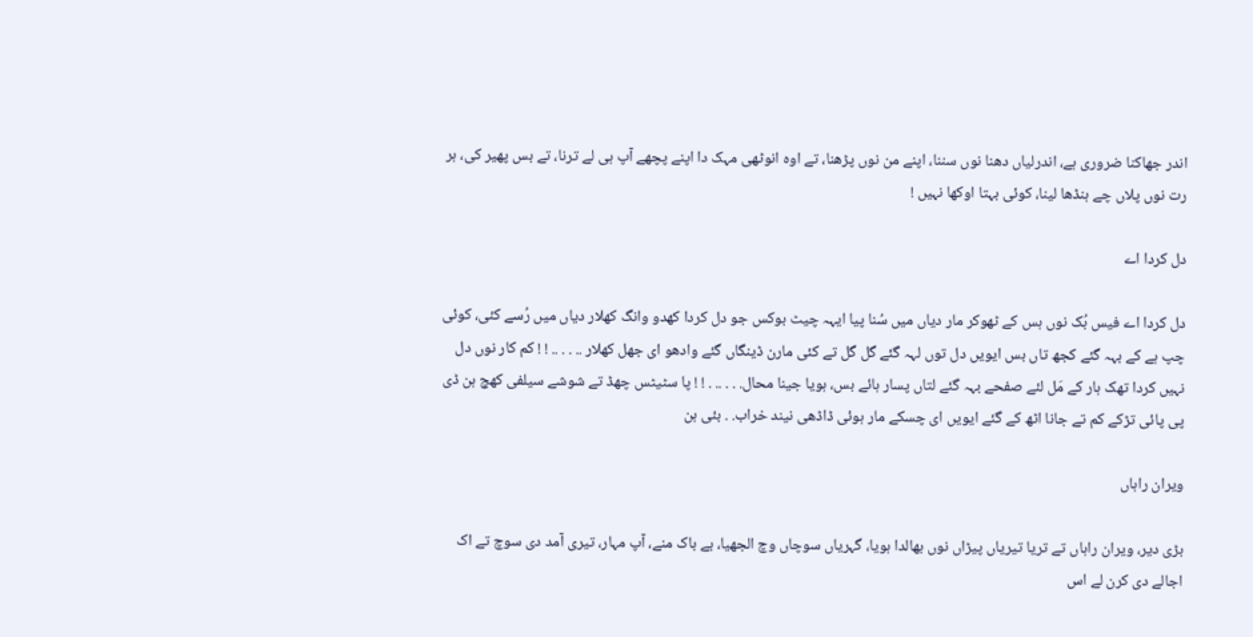اندر جھاکنا ضروری ہے، اندرلیاں دھنا نوں سننا، اپنے من نوں پڑھنا، تے اوہ انوٹھی مہک دا اپنے پچھے آپ ہی لے ترنا، تے بس پھیر کی، ہر رت نوں پلاں چے ہنڈھا لینا، کوئی بہتا اوکھا نہیں !

دل کردا اے

دل کردا اے فیس بُک نوں ہس کے ٹھوکر مار دیاں میں سُنا پیا ایہہ چیٹ بوکس جو دل کردا کھدو وانگ کھلار دیاں میں رُسے کئی، کوئی چپ ہے کے بہہ گئے کجھ تاں بس ایویں دل توں لہہ گئے گل گل تے کئی مارن ڈینگاں گئے وادھو ای جھل کھلار .. . . .. ! ! کم کار نوں دل نہیں کردا تھک ہار کے مَل لئے صفحے بہہ گئے لتاں پسار ہائے بس، ہویا جینا محال. . . .. . ! ! پا سٹیٹس چھڈ تے شوشے سیلفی کھچ ہن ڈی پی پائی تڑکے کم تے جانا اٹھ کے گئے ایویں ای چسکے مار ہوئی ڈاڈھی نیند خراب. . بئی ہن

ویران راہاں

بڑی دیر، ویران راہاں تے تریا تیریاں پیڑاں نوں بھالدا ہویا، گہریاں سوچاں وچ الجھیا، بے باک منے، آپ مہار، تیری آمد دی سوچ تے اک اجالے دی کرن لے اس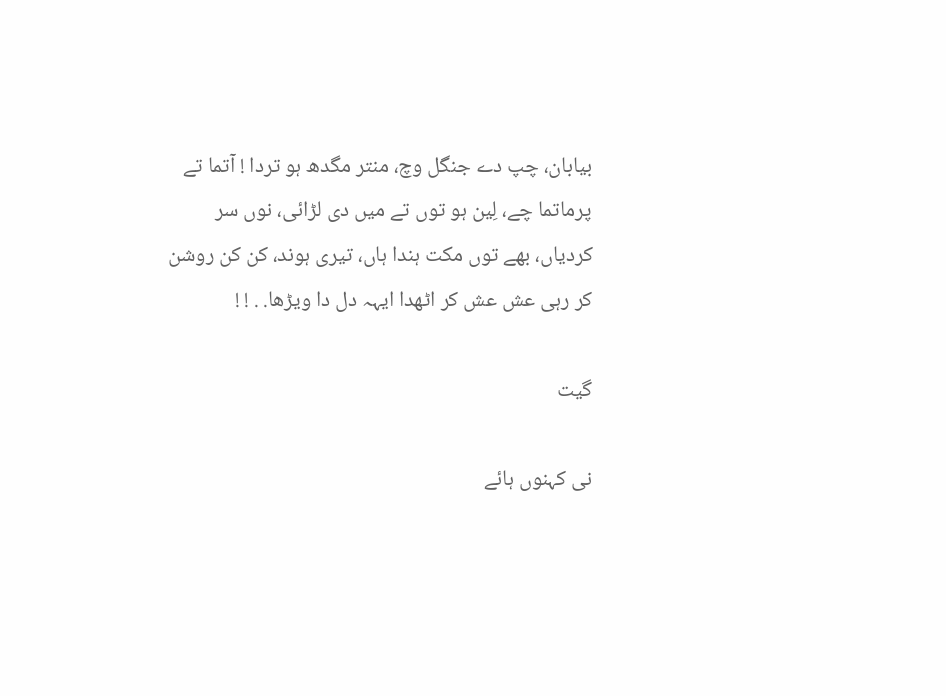بیابان، چپ دے جنگل وچ، منتر مگدھ ہو تردا ! آتما تے پرماتما چے، لِین ہو توں تے میں دی لڑائی، نوں سر کردیاں، بھے توں مکت ہندا ہاں، تیری ہوند، کن کن روشن کر رہی عش عش کر اٹھدا ایہہ دل دا ویڑھا. . ! !

گیت

نی کہنوں ہائے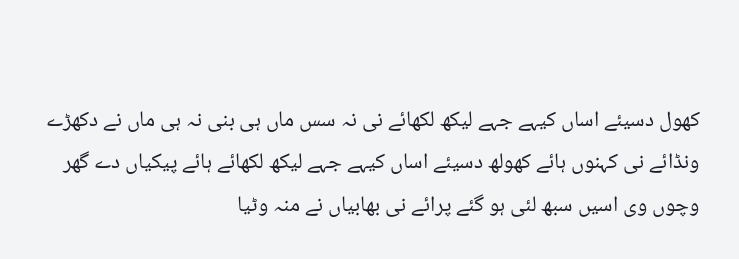کھول دسیئے اساں کیہے جہے لیکھ لکھائے نی نہ سس ماں ہی بنی نہ ہی ماں نے دکھڑے ونڈائے نی کہنوں ہائے کھولھ دسیئے اساں کیہے جہے لیکھ لکھائے ہائے پیکیاں دے گھر وچوں وی اسیں سبھ لئی ہو گئے پرائے نی بھابیاں نے منہ وٹیا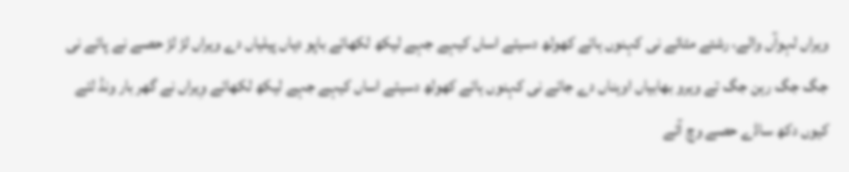ویراں لہوآں والے، رشتے مٹائے نی کہنوں ہائے کھولھ دسیئے اساں کیہے جہے لیکھ لکھائے باپو دیاں پیلیاں دے ویراں لڑ لڑ حصے نے پائے نی جگ جگ رہن جگ تے ویرو بھابیاں اوہناں دے جائے نی کہنوں ہائے کھولھ دسیئے اساں کیہے جہے لیکھ لکھائے وِیراں نے گھر بار ونڈ لئے کیوں دکھ ساڈے حصے وچ آئے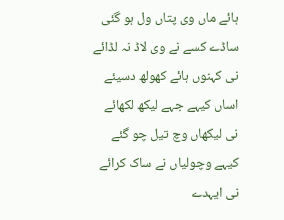ہائے ماں وی پتاں ول ہو گئی ساڈے کسے نے وی لاڈ نہ لڈائے نی کہنوں ہائے کھولھ دسیئے اساں کیہے جہے لیکھ لکھائے نی لیکھاں وچ تیل چو گئے کیہے وچولیاں نے ساک کرائے نی ایہدے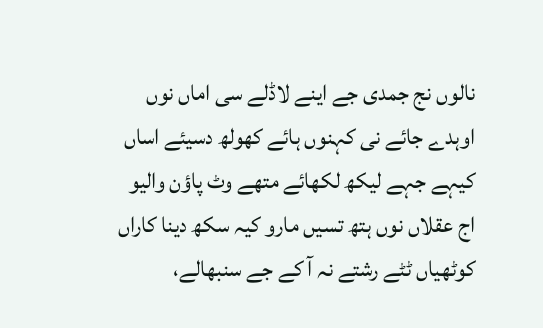نالوں نج جمدی جے اینے لاڈلے سی اماں نوں اوہدے جائے نی کہنوں ہائے کھولھ دسیئے اساں کیہے جہے لیکھ لکھائے متھے وٹ پاؤن والیو اج عقلاں نوں ہتھ تسیں مارو کیہ سکھ دینا کاراں کوٹھیاں ٹٹے رشتے نہ آ کے جے سنبھالے،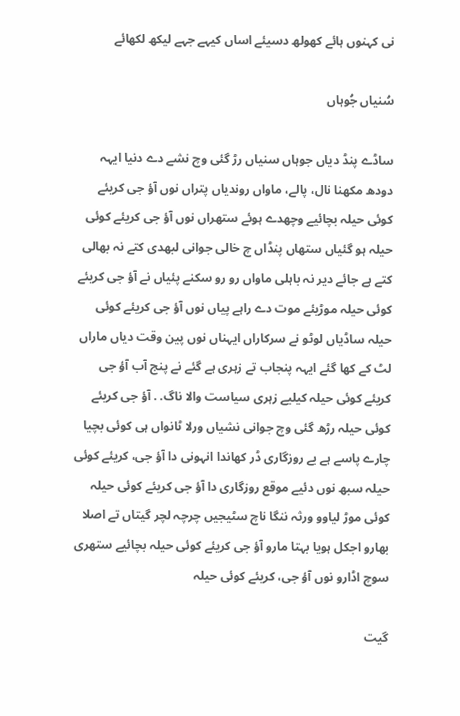نی کہنوں ہائے کھولھ دسیئے اساں کیہے جہے لیکھ لکھائے

سُنیاں جُوہاں

ساڈے پنڈ دیاں جوہاں سنیاں رڑ گئی وچ نشے دے دنیا ایہہ دودھ مکھنا نال، پالے، ماواں روندیاں پتراں نوں آؤ جی کریئے کوئی حیلہ بچائیے وچھدے ہوئے ستھراں نوں آؤ جی کریئے کوئی حیلہ ہو گئیاں ستھاں پنڈاں چ خالی جوانی لبھدی کتے نہ بھالی کتے ہے جائے دیر نہ باہلی ماواں رو رو سکنے پئیاں نے آؤ جی کریئے کوئی حیلہ موڑیئے موت دے راہے پیاں نوں آؤ جی کریئے کوئی حیلہ ساڈیاں لوٹو نے سرکاراں ایہناں نوں پین وقت دیاں ماراں لٹ کے کھا گئے ایہہ پنجاب تے زہری ہے گئے نے پنج آب آؤ جی کریئے کوئی حیلہ کیلیے زہری سیاست والا ناگ. . آؤ جی کریئے کوئی حیلہ رڑھ گئی وچ جوانی نشیاں ورلا ٹانواں ہی کوئی بچیا چارے پاسے ہے بے روزگاری ڈر کھاندا انہونی دا آؤ جی، کریئے کوئی حیلہ سبھ نوں دئیے موقع روزگاری دا آؤ جی کریئے کوئی حیلہ کوئی موڑ لیاوو ورثہ ننگا ناچ سٹیجیں چرچہ لچر گیتاں تے اصلا بھارو اجکل ہویا بہتا مارو آؤ جی کریئے کوئی حیلہ بچائیے ستھری سوچ اڈارو نوں آؤ جی، کریئے کوئی حیلہ

گیت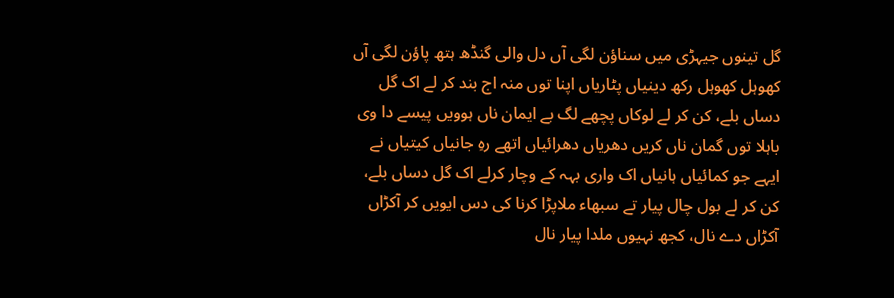گل تینوں جیہڑی میں سناؤن لگی آں دل والی گنڈھ ہتھ پاؤن لگی آں کھوہل کھوہل رکھ دینیاں پٹاریاں اپنا توں منہ اج بند کر لے اک گل دساں بلے، کن کر لے لوکاں پچھے لگ بے ایمان ناں ہوویں پیسے دا وی باہلا توں گمان ناں کریں دھریاں دھرائیاں اتھے رہِ جانیاں کیتیاں نے ایہے جو کمائیاں ہانیاں اک واری بہہ کے وچار کرلے اک گل دساں بلے، کن کر لے بول چال پیار تے سبھاء ملاپڑا کرنا کی دس ایویں کر آکڑاں آکڑاں دے نال، کجھ نہیوں ملدا پیار نال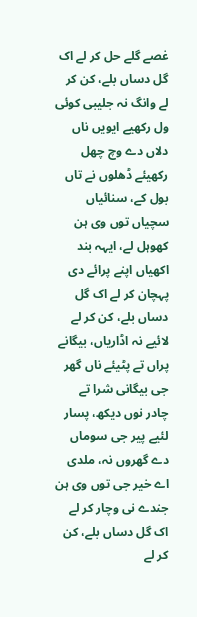غصے گلے حل کر لے اک گل دساں بلے، کن کر لے وانگ نہ جلیبی کوئی ول رکھیے ایویں ناں دلاں دے وچ چھل رکھیئے ڈھلوں نے تاں بول کے، سنائیاں سچیاں توں وی ہن کھوہل لے، ایہہ بند اکھیاں اپنے پرائے دی پہچان کر لے اک گل دساں بلے، کن کر لے لائیے نہ اڈاریاں، بیگانے پراں تے پٹیئے ناں گھر جی بیگانی شرا تے چادر نوں دیکھ، پسار لئیے پیر جی سوماں دے گھروں نہ، ملدی اے خیر جی توں وی ہن جندے نی وچار کر لے اک گل دساں بلے، کن کر لے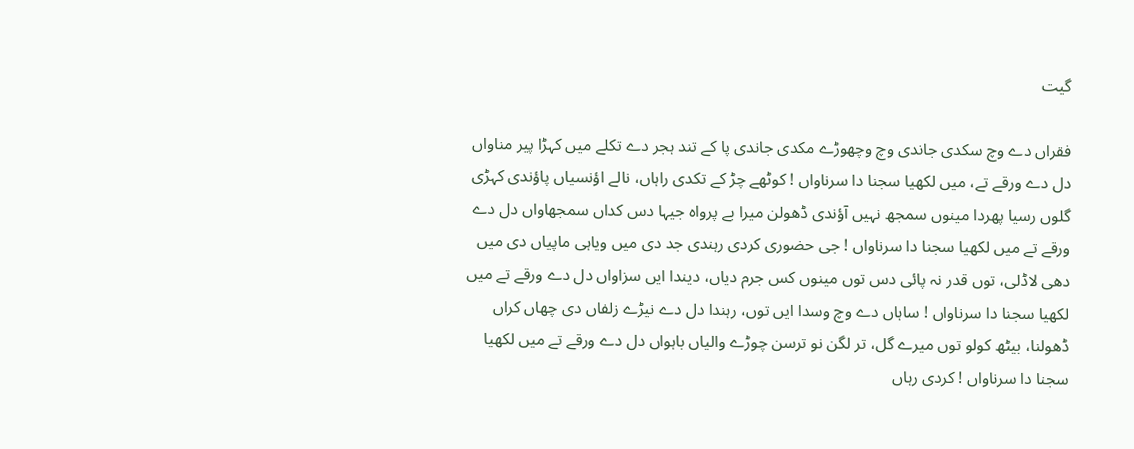گیت

فقراں دے وچ سکدی جاندی وچ وچھوڑے مکدی جاندی پا کے تند ہجر دے تکلے میں کہڑا پیر مناواں دل دے ورقے تے، میں لکھیا سجنا دا سرناواں ! کوٹھے چڑ کے تکدی راہاں، نالے اؤنسیاں پاؤندی کہڑی گلوں رسیا پھردا مینوں سمجھ نہیں آؤندی ڈھولن میرا بے پرواہ جیہا دس کداں سمجھاواں دل دے ورقے تے میں لکھیا سجنا دا سرناواں ! جی حضوری کردی رہندی جد دی میں ویاہی ماپیاں دی میں دھی لاڈلی، توں قدر نہ پائی دس توں مینوں کس جرم دیاں، دیندا ایں سزاواں دل دے ورقے تے میں لکھیا سجنا دا سرناواں ! ساہاں دے وچ وسدا ایں توں، رہندا دل دے نیڑے زلفاں دی چھاں کراں ڈھولنا، بیٹھ کولو توں میرے گل، تر لگن نو ترسن چوڑے والیاں باہواں دل دے ورقے تے میں لکھیا سجنا دا سرناواں ! کردی رہاں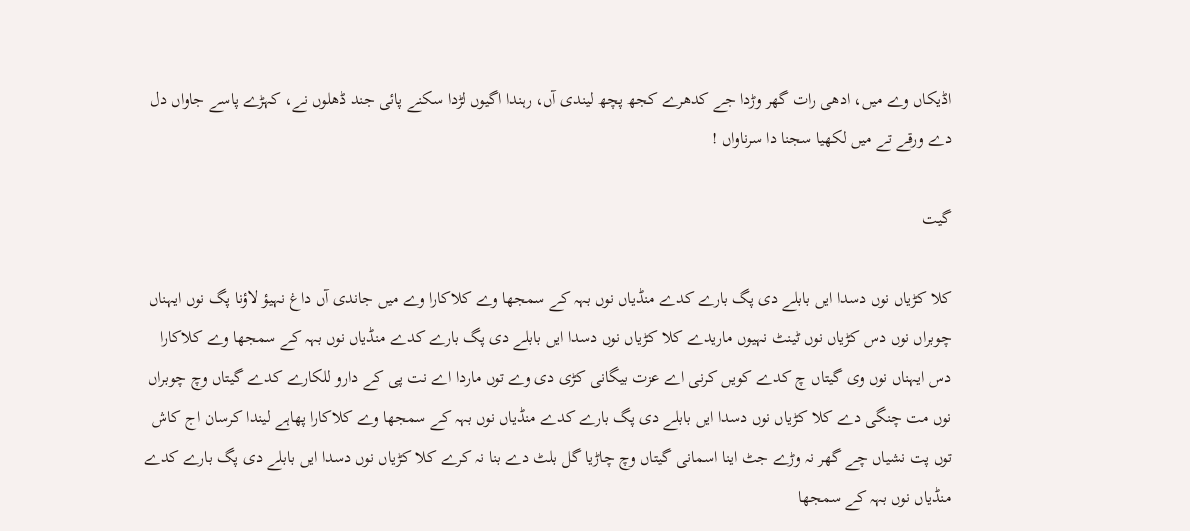اڈیکاں وے میں، ادھی رات گھر وڑدا جے کدھرے کجھ پچھ لیندی آں، رہندا اگیوں لڑدا سکنے پائی جند ڈھلوں نے، کہڑے پاسے جاواں دل دے ورقے تے میں لکھیا سجنا دا سرناواں !

گیت

کلا کڑیاں نوں دسدا ایں بابلے دی پگ بارے کدے منڈیاں نوں بہہ کے سمجھا وے کلاکارا وے میں جاندی آں داغ نہیؤ لاؤنا پگ نوں ایہناں چوبراں نوں دس کڑیاں نوں ٹینٹ نہیوں ماریدے کلا کڑیاں نوں دسدا ایں بابلے دی پگ بارے کدے منڈیاں نوں بہہ کے سمجھا وے کلاکارا دس ایہناں نوں وی گیتاں چ کدے کویں کرنی اے عزت بیگانی کڑی دی وے توں ماردا اے نت پی کے دارو للکارے کدے گیتاں وچ چوبراں نوں مت چنگی دے کلا کڑیاں نوں دسدا ایں بابلے دی پگ بارے کدے منڈیاں نوں بہہ کے سمجھا وے کلاکارا پھاہے لیندا کرسان اج کاش توں پت نشیاں چے گھر نہ وڑے جٹ اینا اسمانی گیتاں وچ چاڑیا گل بلٹ دے بنا نہ کرے کلا کڑیاں نوں دسدا ایں بابلے دی پگ بارے کدے منڈیاں نوں بہہ کے سمجھا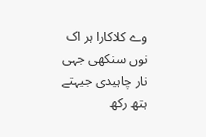وے کلاکارا ہر اک نوں سنکھی جہی نار چاہیدی جیہتے ہتھ رکھ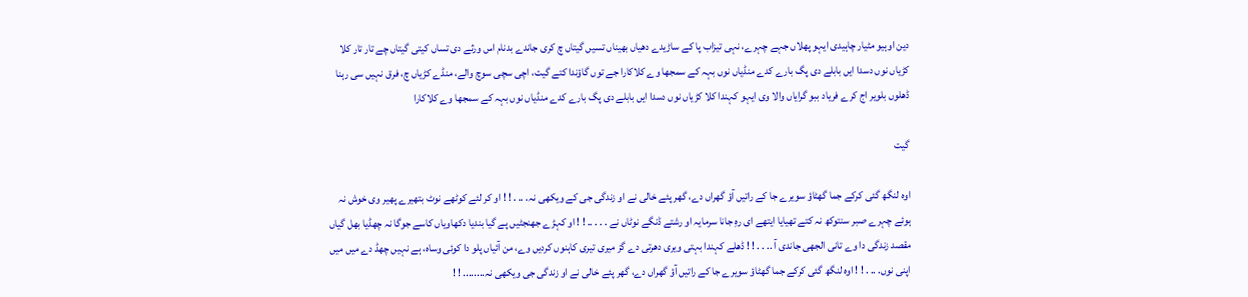دین اوہیو مٹیار چاہیدی ایہو پھلاں جہے چہرے، نہی تیزاب پا کے ساڑیدے دھیاں بھیناں تسیں گیتاں چ کری جاندے بدنام اس ورثے دی تساں کیتی گیتاں چے تار تار کلا کڑیاں نوں دسدا ایں بابلے دی پگ بارے کدے منڈیاں نوں بہہ کے سمجھا وے کلاکارا جے توں گاؤندا کتے گیت، اچی سچی سوچ والے، منڈے کڑیاں چ، فرق نہیں سی رہنا ڈھلوں بلویر اج کرے فریاد ببو گرایاں والا وی ایہو کہندا کلا کڑیاں نوں دسدا ایں بابلے دی پگ بارے کدے منڈیاں نوں بہہ کے سمجھا وے کلاکارا

گیت

اوہ لنگھ گئی کرکے جما گھٹاؤ سویرے جا کے راتیں آؤ گھراں دے، گھر پئے خالی نے او زندگی جی کے ویکھی نہ. .. . ! ! او کر لئے کوٹھے نوٹ بتھیرے پھیر وی خوش نہ ہوئے چہرے صبر سنتوکھ نہ کتے تھیایا ایتھے ای رہِ جانا سرمایہ او رشتے ڈنگے نوٹاں نے . . . .. ! ! او کہڑے جھنجٹیں پے گیا بندیا دکھاویاں کاسے جوگا نہ چھڈیا بھل گیاں مقصد زندگی دا وے تانی الجھی جاندی آ .. . . ! ! ڈھلے کہندا بہتی ویری دھرتی دے گز میری تیری کاہنوں کردیں وے، من آئیاں پلو دا کوئی وساہ، ہے نہیں چھڈ دے میں میں اپنی نوں. .. . ! ! اوہ لنگھ گئی کرکے جما گھٹاؤ سویرے جا کے راتیں آؤ گھراں دے، گھر پئے خالی نے او زندگی جی ویکھی نہ........ ! !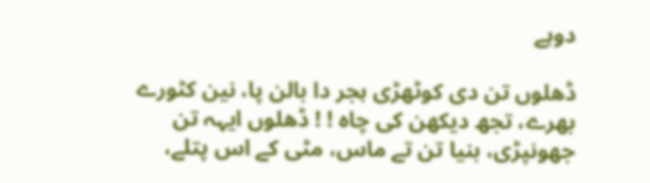دوہے

ڈھلوں تن دی کوٹھڑی ہجر دا بالن پا، نین کٹورے بھرے، تجھ دیکھن کی چاہ ! ! ڈھلوں ایہہ تن جھونپڑی، بنیا تن تے ماس، مٹی کے اس پتلے،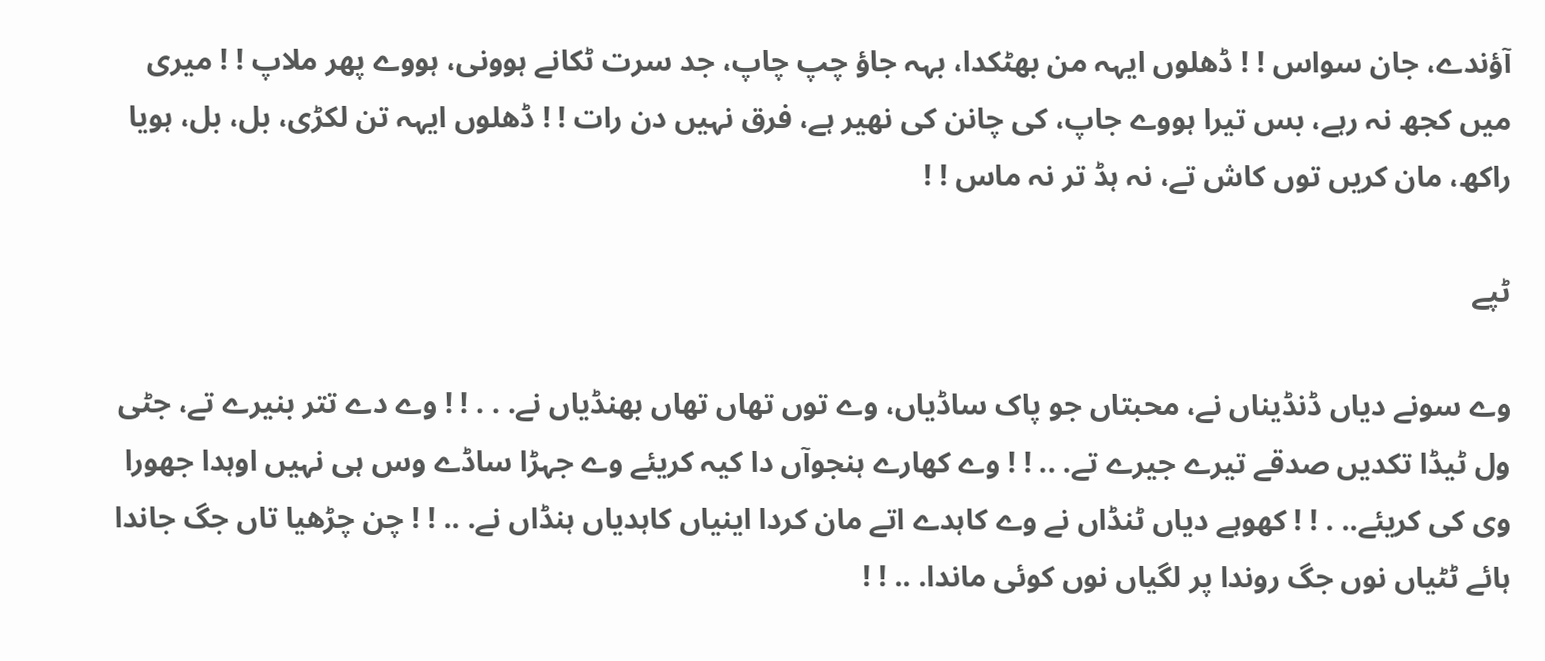آؤندے، جان سواس ! ! ڈھلوں ایہہ من بھٹکدا، بہہ جاؤ چپ چاپ، جد سرت ٹکانے ہوونی، ہووے پھر ملاپ ! ! میری میں کجھ نہ رہے، بس تیرا ہووے جاپ، کی چانن کی نھیر ہے، فرق نہیں دن رات ! ! ڈھلوں ایہہ تن لکڑی، بل، بل، ہویا راکھ، مان کریں توں کاش تے، نہ ہڈ تر نہ ماس ! !

ٹپے

وے سونے دیاں ڈنڈیناں نے، محبتاں جو پاک ساڈیاں، وے توں تھاں تھاں بھنڈیاں نے. . . ! ! وے دے تتر بنیرے تے، جٹی ول ٹیڈا تکدیں صدقے تیرے جیرے تے. .. ! ! وے کھارے ہنجوآں دا کیہ کریئے وے جہڑا ساڈے وس ہی نہیں اوہدا جھورا وی کی کریئے.. . ! ! کھوہے دیاں ٹنڈاں نے وے کاہدے اتے مان کردا اینیاں کاہدیاں ہنڈاں نے. .. ! ! چن چڑھیا تاں جگ جاندا ہائے ٹٹیاں نوں جگ روندا پر لگیاں نوں کوئی ماندا. .. ! !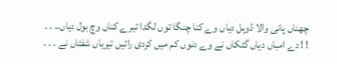چھناں پانی والا ڈوہل دیاں وے کنا چنگا توں لگدا تیرے کناں وچ بول دیاں.. . . ! ! دے امباں دیاں گٹکاں نے وے دنوں کم میں کردی راتیں تیریاں شفٹاں نے . . .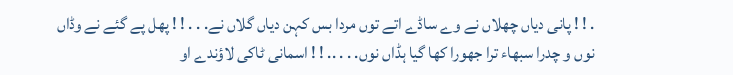. ! ! پانی دیاں چھلاں نے وے ساڈے اتے توں مردا بس کہن دیاں گلاں نے. . . ! ! پھل پے گئے نے وڈاں نوں و چدرا سبھاء ترا جھورا کھا گیا ہڈاں نوں. . . .. ! ! اسمانی ٹاکی لاؤندے او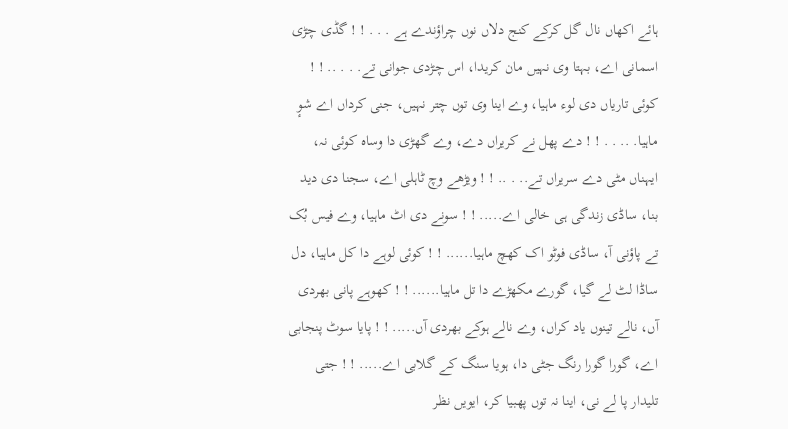ہائے اکھاں نال گل کرکے کنج دلاں نوں چراؤندے ہے . . . ! ! گڈی چڑی اسمانی اے، بہتا وی نہیں مان کریدا، اس چڑدی جوانی تے. . . .. ! ! کوئی تاریاں دی لوء ماہیا، وے اینا وی توں چتر نہیں، جنی کرداں اے شوٕ ماہیا. .. . . ! ! دے پھل نے کریراں دے، وے گھڑی دا وساہ کوئی نہ، ایہناں مٹی دے سریراں تے.. . .. ! ! ویڑھے وچ ٹاہلی اے، سجنا دی دید بنا، ساڈی زندگی ہی خالی اے..... ! ! سونے دی اٹ ماہیا، وے فیس بُک تے پاؤنی آ، ساڈی فوٹو اک کھچ ماہیا...... ! ! کوئی لوہے دا کل ماہیا، دل ساڈا لٹ لے گیا، گورے مکھڑے دا تل ماہیا...... ! ! کھوہے پانی بھردی آں، نالے تینوں یاد کراں، وے نالے ہوکے بھردی آں..... ! ! پایا سوٹ پنجابی اے، گورا گورا رنگ جٹی دا، ہویا سنگ کے گلابی اے..... ! ! جتی تلیدار پا لے نی، اینا نہ توں پھبیا کر، ایویں نظر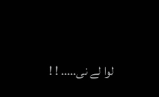لوا لے نی..... ! !